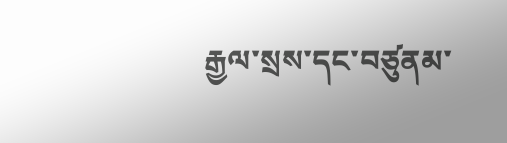རྒྱལ་སྲས་དང་བཙུནམ་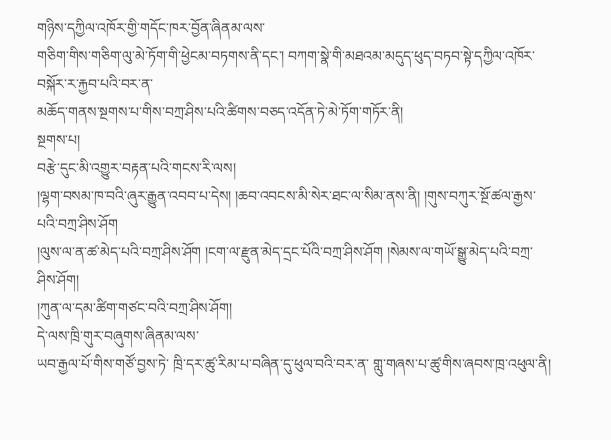གཉིས་དཀྱིལ་འཁོར་གྱི་གདོང་ཁར་བྱོན་ཞིནམ་ལས་
གཅིག་གིས་གཅིག་ལུ་མེ་ཏོག་གི་ཕྱེངམ་བཏགས་ནི་དང་། བཀག་སྣེ་གི་མཐའམ་མདུད་ཕུད་བཏབ་སྟེ་དཀྱིལ་འཁོར་བསྐོར་ར་རྐྱབ་པའི་བར་ན་
མཆོད་གནས་སྔགས་པ་གིས་བཀྲ་ཤིས་པའི་ཚིགས་བཅད་འདོན་ཏེ་མེ་ཏོག་གཏོར་ནི།
སྔགས་པ།
བརྩེ་དུང་མི་འགྱུར་བརྟན་པའི་གངས་རི་ལས།
།ལྷག་བསམ་ཁ་བའི་ཞུར་རྒྱུན་འབབ་པ་དེས། །ཆབ་འབངས་མི་སེར་ཐང་ལ་སིམ་ནས་ནི། །གུས་བཀུར་སྔོ་ཚལ་རྒྱས་པའི་བཀྲ་ཤིས་ཤོག
།ལུས་ལ་ན་ཚ་མེད་པའི་བཀྲ་ཤིས་ཤོག །ངག་ལ་རྫུན་མེད་དྲང་པོའི་བཀྲ་ཤིས་ཤོག །སེམས་ལ་གཡོ་སྒྱུ་མེད་པའི་བཀྲ་ཤིས་ཤོག།
།ཀུན་ལ་དམ་ཚིག་གཙང་བའི་བཀྲ་ཤིས་ཤོག།
དེ་ལས་ཁྲི་གུར་བཞུགས་ཞིནམ་ལས་
ཡབ་རྒྱལ་པོ་གིས་གཙོ་བྱས་ཏེ་ ཁྲི་དར་ཚུ་རིམ་པ་བཞིན་དུ་ཕུལ་བའི་བར་ན་ གླུ་གཞས་པ་ཚུ་གིས་ཞབས་ཁྲ་འཕུལ་ནི།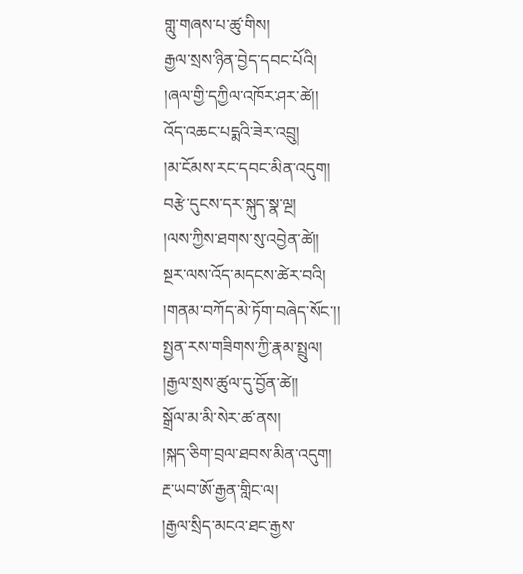གླུ་གཞས་པ་ཚུ་གིས།
རྒྱལ་སྲས་ཉིན་བྱེད་དབང་པོའི།
།ཞལ་གྱི་དཀྱིལ་འཁོར་ཤར་ཚེ།།
འོད་འཆང་པདྨའི་ཟེར་འབྲུ།
།མ་ངོམས་རང་དབང་མིན་འདུག།
བརྩེ་དུངས་དར་སྐུད་སྣ་ལྔ།
།ལས་ཀྱིས་ཐགས་སུ་འབྱེན་ཚེ།།
སྔར་ལས་འོད་མདངས་ཚེར་བའི།
།གནམ་བཀོད་མེ་ཏོག་བཞེད་སོང་།།
སྤྱན་རས་གཟིགས་ཀྱི་རྣམ་སྤྲུལ།
།རྒྱལ་སྲས་ཚུལ་དུ་བྱོན་ཚེ།།
སྒྲོལ་མ་མི་སེར་ཚ་ནས།
།སྐད་ཅིག་བྲལ་ཐབས་མིན་འདུག།
རྔ་ཡབ་ཨོ་རྒྱན་གླིང་ལ།
།རྒྱལ་སྲིད་མངའ་ཐང་རྒྱས་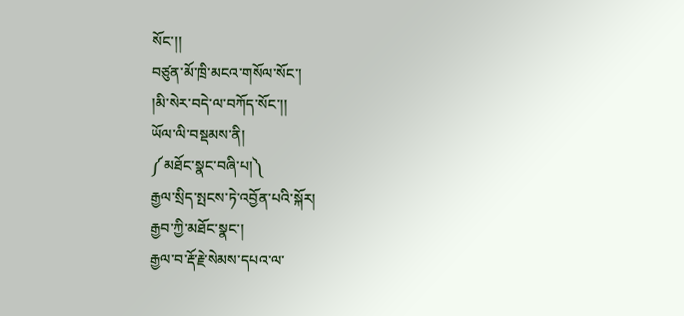སོང་།།
བཙུན་མོ་ཁྲི་མངའ་གསོལ་སོང་།
།མི་སེར་བདེ་ལ་བཀོད་སོང་།།
ཡོལ་ལི་བསྡམས་ནི།
༼མཐོང་སྣང་བཞི་པ།༽
རྒྱལ་སྲིད་སྤངས་ཏེ་འབྱོན་པའི་སྐོར།
རྒྱབ་ཀྱི་མཐོང་སྣང་།
རྒྱལ་བ་རྡོ་རྗེ་སེམས་དཔའ་ལ་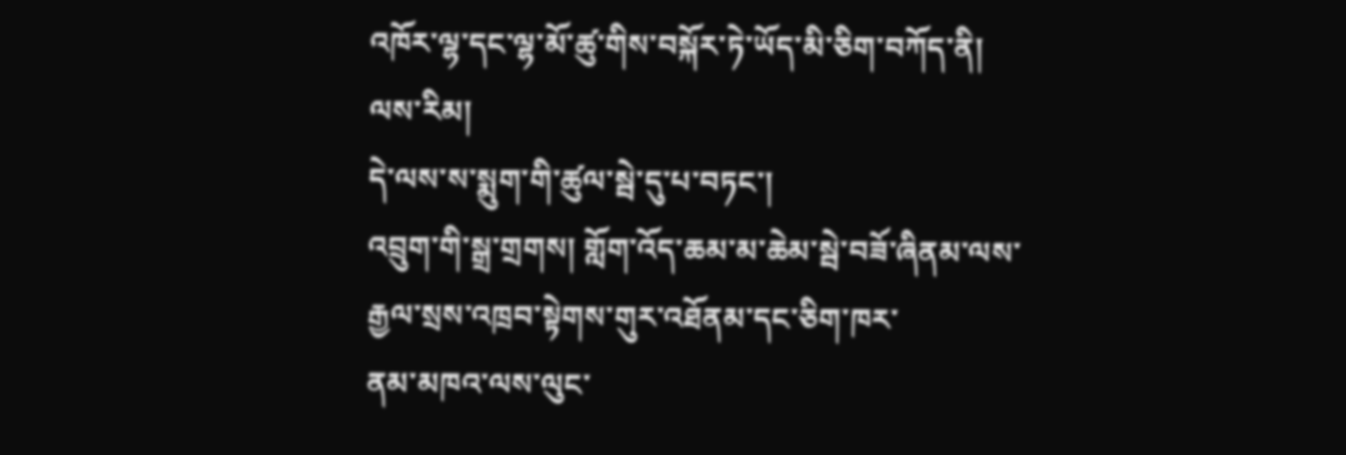འཁོར་ལྷ་དང་ལྷ་མོ་ཚུ་གིས་བསྐོར་ཏེ་ཡོད་མི་ཅིག་བཀོད་ནི།
ལས་རིམ།
དེ་ལས་ས་སྨུག་གི་ཚུལ་སྦེ་དུ་པ་བཏང་།
འབྲུག་གི་སྒྲ་གྲགས། གློག་འོད་ཆམ་མ་ཆེམ་སྦེ་བཟོ་ཞིནམ་ལས་ རྒྱལ་སྲས་འཁྲབ་སྟེགས་གུར་འཐོནམ་དང་ཅིག་ཁར་
ནམ་མཁའ་ལས་ལུང་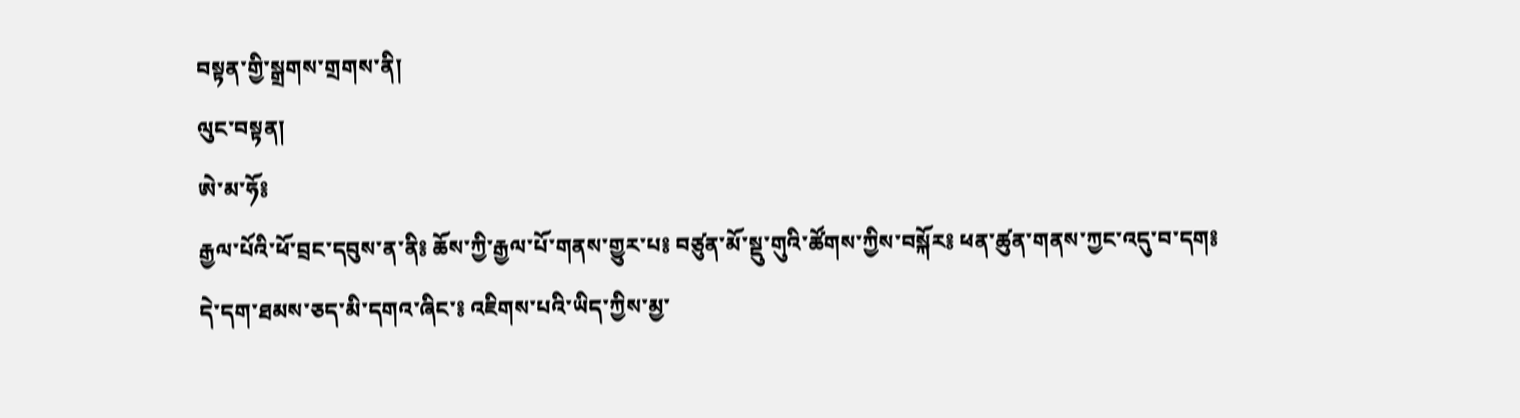བསྟན་གྱི་སྒྲགས་གྲགས་ནི།
ལུང་བསྟན།
ཨེ་མ་ཧོ༔
རྒྱལ་པོའི་ཕོ་བྲང་དབུས་ན་ནི༔ ཆོས་ཀྱི་རྒྱལ་པོ་གནས་གྱུར་པ༔ བཙུན་མོ་སྡུ་གུའི་ཚོགས་ཀྱིས་བསྐོར༔ ཕན་ཚུན་གནས་ཀྱང་འདུ་བ་དག༔
དེ་དག་ཐམས་ཅད་མི་དགའ་ཞིང་༔ འཇིགས་པའི་ཡིད་ཀྱིས་མྱ་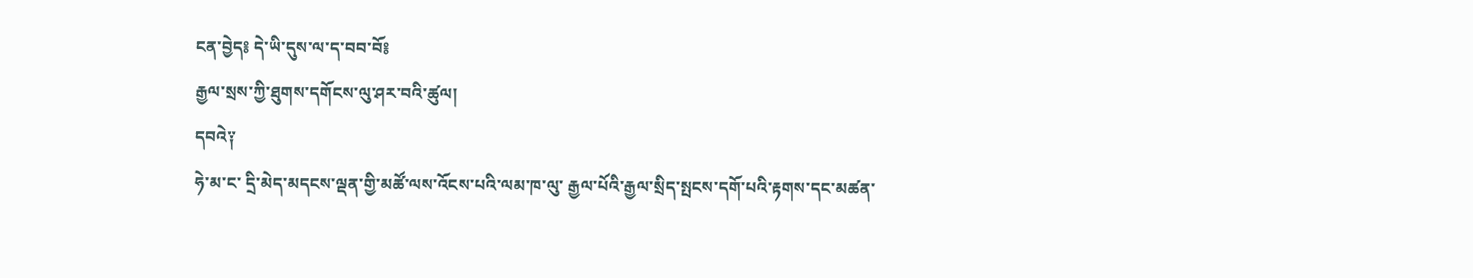ངན་བྱེད༔ དེ་ཡི་དུས་ལ་ད་བབ་བོ༔
རྒྱལ་སྲས་ཀྱི་ཐུགས་དགོངས་ལུ་ཤར་བའི་ཚུལ།
དབའེ༑
ཧེ་མ་ང་ དྲི་མེད་མདངས་ལྡན་གྱི་མཚོ་ལས་འོངས་པའི་ལམ་ཁ་ལུ་ རྒྱལ་པོའི་རྒྱལ་སྲིད་སྤངས་དགོ་པའི་རྟགས་དང་མཚན་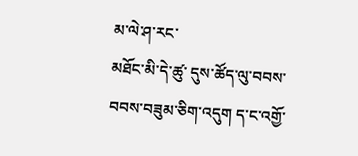མ་ལེ་ཤ་རང་
མཐོང་མི་དེ་ཚུ་ དུས་ཚོད་ལུ་བབས་བབས་བཟུམ་ཅིག་འདུག ད་ང་འགྱོ་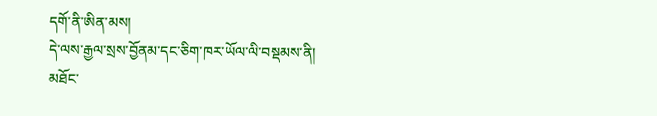དགོ་ནི་ཨིན་མས།
དེ་ལས་རྒྱལ་སྲས་བྱོནམ་དང་ཅིག་ཁར་ཡོལ་ལི་བསྡམས་ནི།
མཐོང་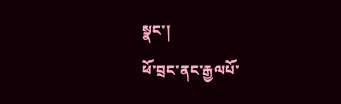སྣང་།
ཕོ་བྲང་ནང་རྒྱལཔོ་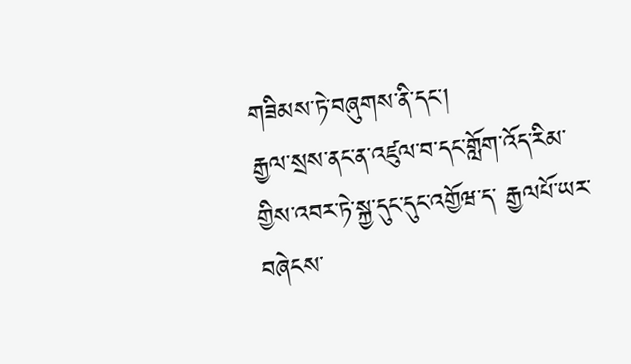གཟིམས་ཏེ་བཞུགས་ནི་དང་།
རྒྱལ་སྲས་ནང་ན་འཛུལ་བ་དང་གློག་འོད་རིམ་གྱིས་འབར་ཏེ་སྐྱ་དུང་དུང་འགྱོཝ་ད་ རྒྱལཔོ་ཡར་བཞེངས་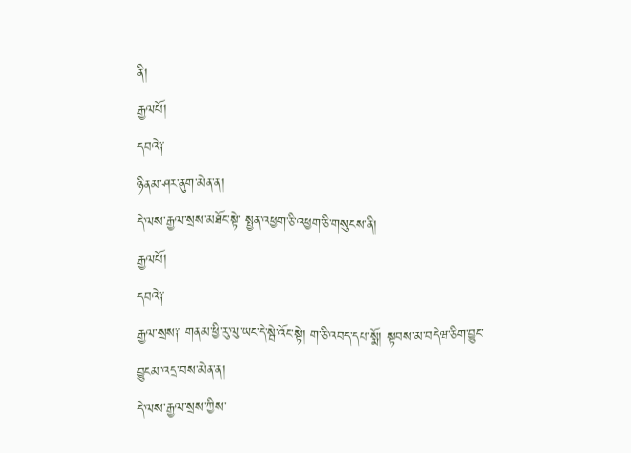ནི།
རྒྱལཔོ།
དབའེ༑
ཉིནམ་ཤར་ནུག་མེན་ན།
དེ་ལས་རྒྱལ་སྲས་མཐོང་སྟེ་ སྤྱན་འཕྱག་ཅི་འཕྱག་ཅི་གསུངས་ནི།
རྒྱལཔོ།
དབའེ༑
རྒྱལ་སྲས༑ གནམ་ཕྱི་རུ་ལུ་ཡང་དེ་སྦེ་འོང་སྟེ། ག་ཅི་འབད་དཔ་སྨོ། སྟབས་མ་བདེཝ་ཅིག་བྱུང་བྱུངམ་འདྲ་བས་མེན་ན།
དེ་ལས་རྒྱལ་སྲས་ཀྱིས་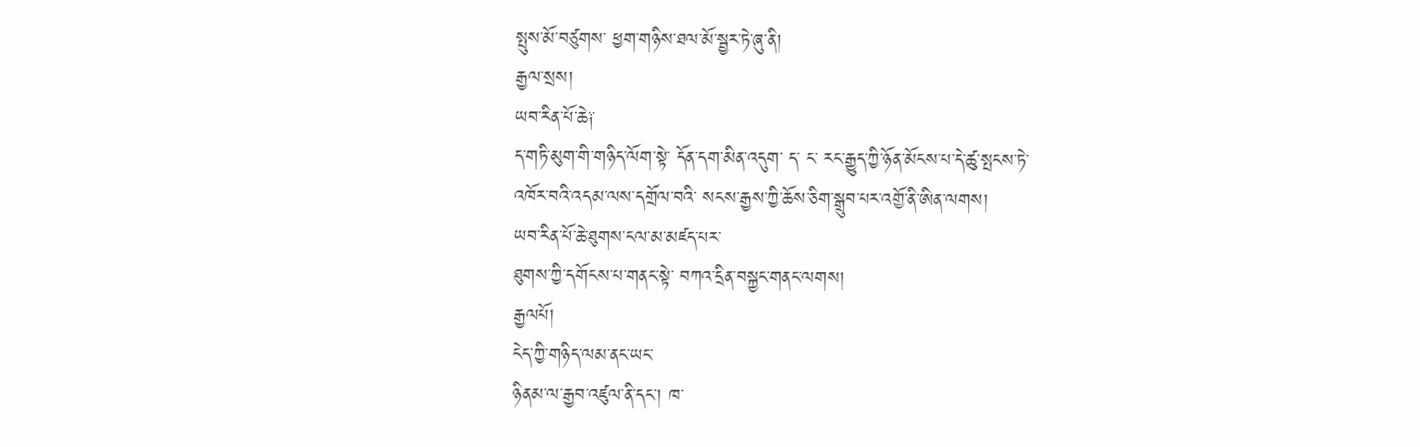སྤུས་མོ་བཙུགས་ ཕྱག་གཉིས་ཐལ་མོ་སྦྱར་ཏེ་ཞུ་ནི།
རྒྱལ་སྲས།
ཡབ་རིན་པོ་ཆེ༑
ད་གཏི་མུག་གི་གཉིད་ལོག་སྟེ་ དོན་དག་མིན་འདུག་ ད་ ང་ རང་རྒྱུད་ཀྱི་ཉོན་མོངས་པ་དེ་ཚུ་སྤངས་ཏེ་
འཁོར་བའི་འདམ་ལས་དགྲོལ་བའི་ སངས་རྒྱས་ཀྱི་ཆོས་ཅིག་སྒྲུབ་པར་འགྱོ་ནི་ཨིན་ལགས།
ཡབ་རིན་པོ་ཆེ་ཐུགས་ངལ་མ་མཛད་པར་
ཐུགས་ཀྱི་དགོངས་པ་གནང་སྟེ་ བཀའ་དྲིན་བསྐྱང་གནང་ལགས།
རྒྱལཔོ།
ངེད་ཀྱི་གཉིད་ལམ་ནང་ཡང་
ཉིནམ་ལ་རྒྱབ་འཛུལ་ནི་དང་། ཁ་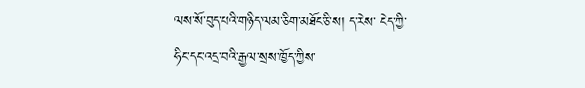ལས་སོ་བུད་པའི་གཉིད་ལམ་ཅིག་མཐོང་ཅི་ས། ད་རེས་ ངེད་ཀྱི་ཧིང་དང་འདྲ་བའི་རྒྱལ་སྲས་ཁྱོད་ཀྱིས་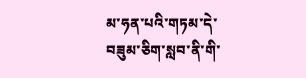མ་ཧན་པའི་གཏམ་དེ་བཟུམ་ཅིག་སླབ་ནི་གི་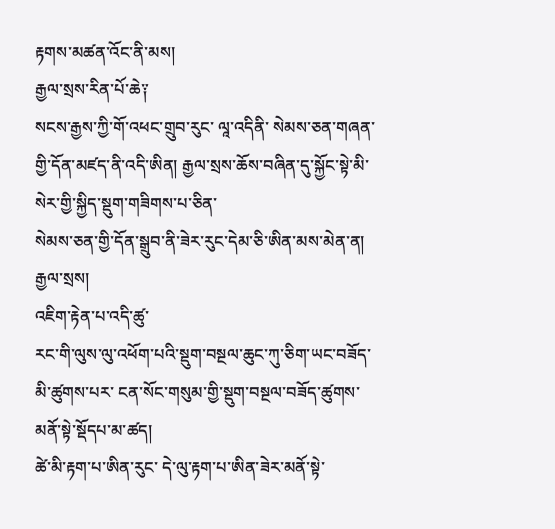རྟགས་མཚན་འོང་ནི་མས།
རྒྱལ་སྲས་རིན་པོ་ཆེ༑
སངས་རྒྱས་ཀྱི་གོ་འཕང་གྲུབ་རུང་ ལཱ་འདིནི་ སེམས་ཅན་གཞན་གྱི་དོན་མཛད་ནི་འདི་ཨིན། རྒྱལ་སྲས་ཆོས་བཞིན་དུ་སྐྱོང་སྟེ་མི་སེར་གྱི་སྐྱིད་སྡུག་གཟིགས་པ་ཅིན་
སེམས་ཅན་གྱི་དོན་སྒྲུབ་ནི་ཟེར་རུང་དེམ་ཅི་ཨིན་མས་མེན་ན།
རྒྱལ་སྲས།
འཇིག་རྟེན་པ་འདི་ཚུ་
རང་གི་ལུས་ལུ་འཕོག་པའི་སྡུག་བསྔལ་ཆུང་ཀུ་ཅིག་ཡང་བཟོད་མི་ཚུགས་པར་ ངན་སོང་གསུམ་གྱི་སྡུག་བསྔལ་བཟོད་ཚུགས་མནོ་སྟེ་སྡོདཔ་མ་ཚད།
ཚེ་མི་རྟག་པ་ཨིན་རུང་ དེ་ལུ་རྟག་པ་ཨིན་ཟེར་མནོ་སྟེ་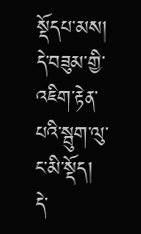སྡོདཔ་མས། དེ་བཟུམ་གྱི་འཇིག་རྟེན་པའི་སྦུག་ལུ་ང་མི་སྡོད།
དེ་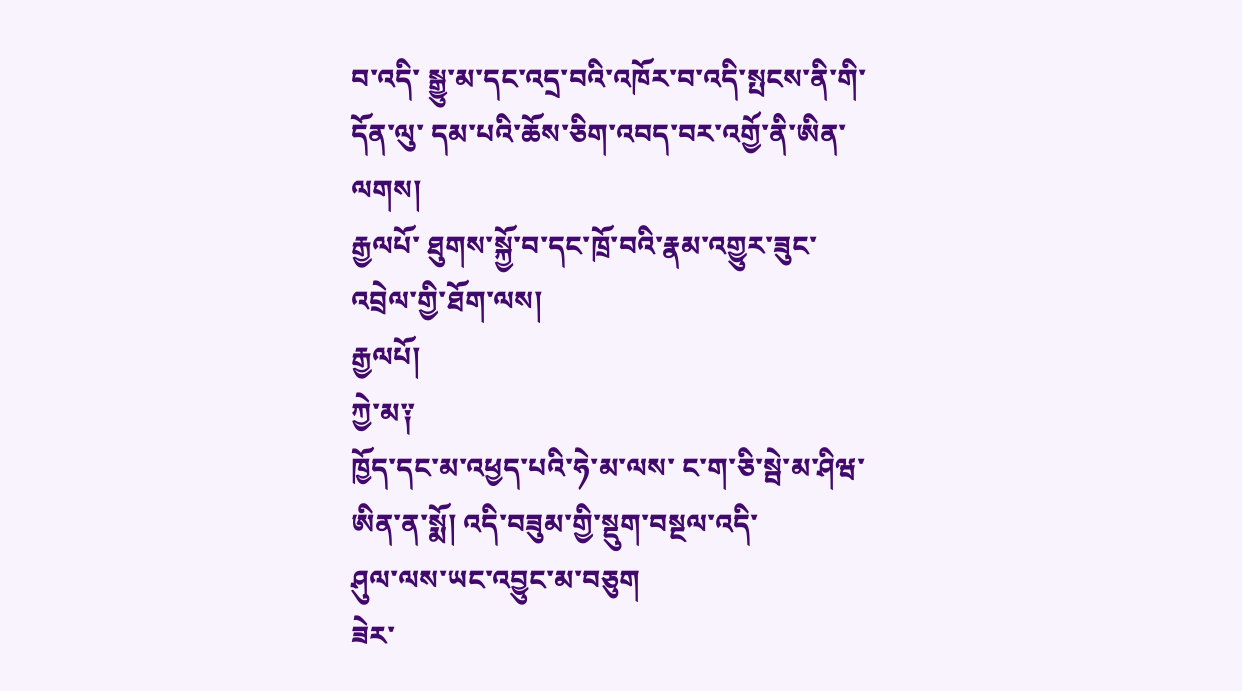བ་འདི་ སྒྱུ་མ་དང་འདྲ་བའི་འཁོར་བ་འདི་སྤངས་ནི་གི་དོན་ལུ་ དམ་པའི་ཆོས་ཅིག་འབད་བར་འགྱོ་ནི་ཨིན་ལགས།
རྒྱལཔོ་ ཐུགས་སྐྱོ་བ་དང་ཁྲོ་བའི་རྣམ་འགྱུར་ཟུང་འབྲེལ་གྱི་ཐོག་ལས།
རྒྱལཔོ།
ཀྱེ་མ༑
ཁྱོད་དང་མ་འཕྱད་པའི་ཧེ་མ་ལས་ ང་ག་ཅི་སྦེ་མ་ཤིཝ་ཨིན་ན་སྨོ། འདི་བཟུམ་གྱི་སྡུག་བསྔལ་འདི་
ཤུལ་ལས་ཡང་འབྱུང་མ་བཅུག
ཟེར་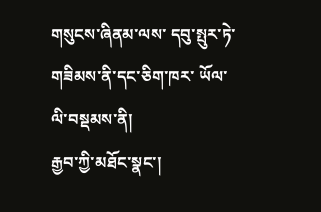གསུངས་ཞིནམ་ལས་ དབུ་སྤུར་ཏེ་གཟིམས་ནི་དང་ཅིག་ཁར་ ཡོལ་ལི་བསྡམས་ནི།
རྒྱབ་ཀྱི་མཐོང་སྣང་།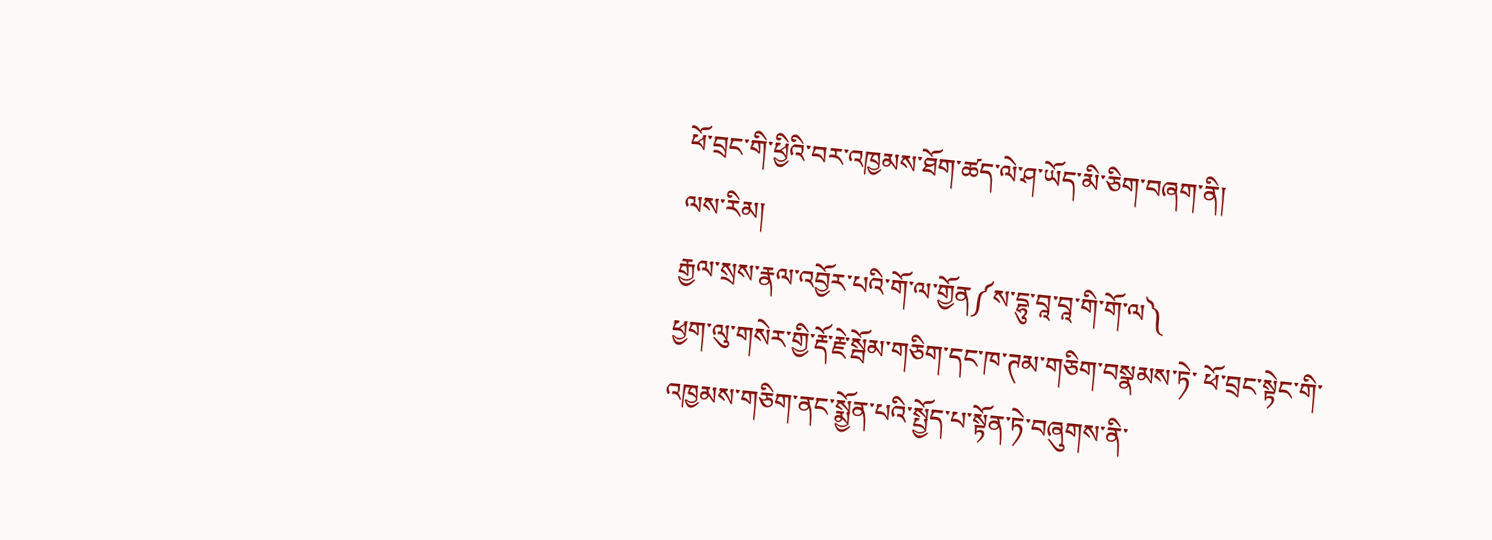ཕོ་བྲང་གི་ཕྱིའི་བར་འཁྱམས་ཐོག་ཚད་ལེ་ཤ་ཡོད་མི་ཅིག་བཞག་ནི།
ལས་རིམ།
རྒྱལ་སྲས་རྣལ་འབྱོར་པའི་གོ་ལ་གྱོན༼ས་དྷུ་བཱ་བཱ་གི་གོ་ལ༽
ཕྱག་ལུ་གསེར་གྱི་རྡོ་རྗེ་སྦོམ་གཅིག་དང་ཁ་ཊམ་གཅིག་བསྣམས་ཏེ་ ཕོ་བྲང་སྟེང་གི་འཁྱམས་གཅིག་ནང་སྨྱོན་པའི་སྤྱོད་པ་སྟོན་ཏེ་བཞུགས་ནི་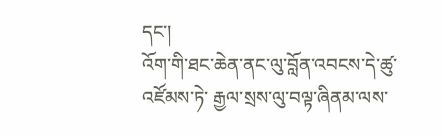དང་།
འོག་གི་ཐང་ཆེན་ནང་ལུ་བློན་འབངས་དེ་ཚུ་འཛོམས་ཏེ་ རྒྱལ་སྲས་ལུ་བལྟ་ཞིནམ་ལས་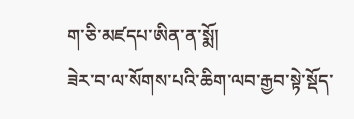ག་ཅི་མཛདཔ་ཨིན་ན་སྨོ།
ཟེར་བ་ལ་སོགས་པའི་ཆིག་ལབ་རྒྱབ་སྟེ་སྡོད་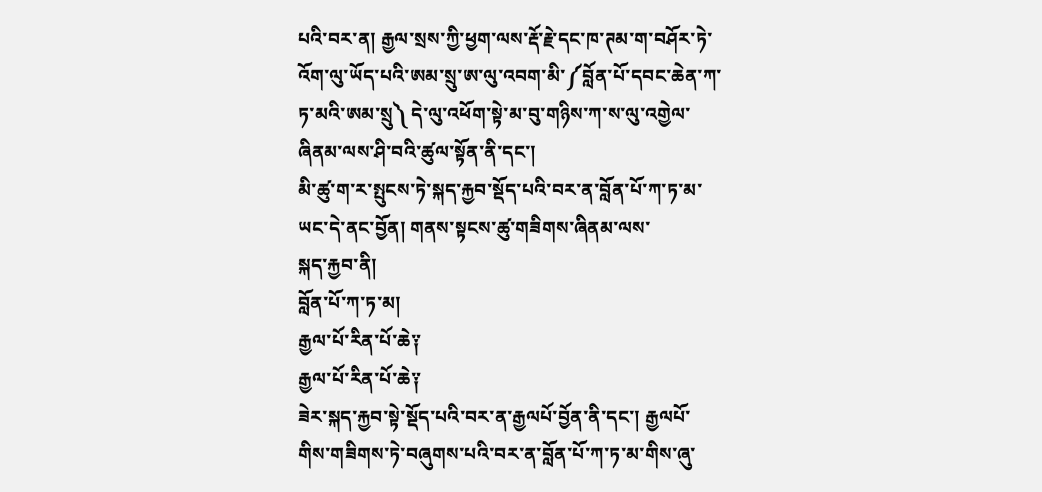པའི་བར་ན། རྒྱལ་སྲས་ཀྱི་ཕྱག་ལས་རྡོ་རྗེ་དང་ཁ་ཊམ་ག་བཤོར་ཏེ་
འོག་ལུ་ཡོད་པའི་ཨམ་སྲུ་ཨ་ལུ་འབག་མི་༼བློན་པོ་དབང་ཆེན་ཀ་ཏ་མའི་ཨམ་སྲུ༽ དེ་ལུ་འཕོག་སྟེ་མ་བུ་གཉིས་ཀ་ས་ལུ་འགྱེལ་ཞིནམ་ལས་ཤི་བའི་ཚུལ་སྟོན་ནི་དང་།
མི་ཚུ་ག་ར་སྤུངས་ཏེ་སྐད་རྐྱབ་སྡོད་པའི་བར་ན་བློན་པོ་ཀ་ཏ་མ་ཡང་དེ་ནང་བྱོན། གནས་སྟངས་ཚུ་གཟིགས་ཞིནམ་ལས་
སྐད་རྐྱབ་ནི།
བློན་པོ་ཀ་ཏ་མ།
རྒྱལ་པོ་རིན་པོ་ཆེ༑
རྒྱལ་པོ་རིན་པོ་ཆེ༑
ཟེར་སྐད་རྐྱབ་སྟེ་སྡོད་པའི་བར་ན་རྒྱལཔོ་བྱོན་ནི་དང་། རྒྱལཔོ་གིས་གཟིགས་ཏེ་བཞུགས་པའི་བར་ན་བློན་པོ་ཀ་ཏ་མ་གིས་ཞུ་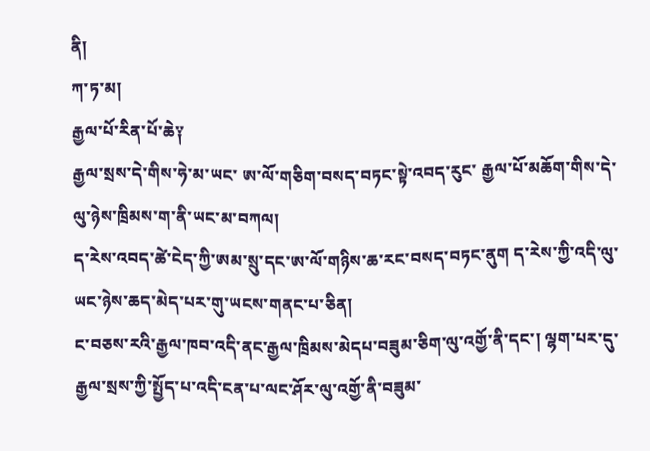ནི།
ཀ་ཏ་མ།
རྒྱལ་པོ་རིན་པོ་ཆེ༑
རྒྱལ་སྲས་དེ་གིས་ཧེ་མ་ཡང་ ཨ་ལོ་གཅིག་བསད་བཏང་སྟེ་འབད་རུང་ རྒྱལ་པོ་མཆོག་གིས་དེ་ལུ་ཉེས་ཁྲིམས་ག་ནི་ཡང་མ་བཀལ།
ད་རེས་འབད་ཚེ་ངེད་ཀྱི་ཨམ་སྲུ་དང་ཨ་ལོ་གཉིས་ཆ་རང་བསད་བཏང་ནུག ད་རེས་ཀྱི་འདི་ལུ་ཡང་ཉེས་ཆད་མེད་པར་གུ་ཡངས་གནང་པ་ཅིན།
ང་བཅས་རའི་རྒྱལ་ཁབ་འདི་ནང་རྒྱལ་ཁྲིམས་མེདཔ་བཟུམ་ཅིག་ལུ་འགྱོ་ནི་དང་། ལྷག་པར་དུ་རྒྱལ་སྲས་ཀྱི་སྤྱོད་པ་འདི་ངན་པ་ལང་ཤོར་ལུ་འགྱོ་ནི་བཟུམ་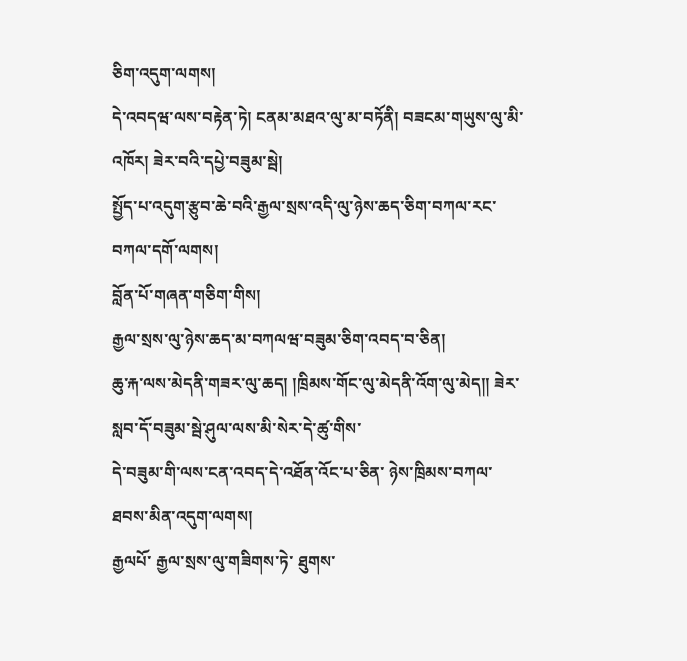ཅིག་འདུག་ལགས།
དེ་འབདཝ་ལས་བརྟེན་ཏེ། ངནམ་མཐའ་ལུ་མ་བཏོནི། བཟངམ་གཡུས་ལུ་མི་འཁོར། ཟེར་བའི་དཔྱེ་བཟུམ་སྦེ།
སྤྱོད་པ་འདུག་རྩུབ་ཆེ་བའི་རྒྱལ་སྲས་འདི་ལུ་ཉེས་ཆད་ཅིག་བཀལ་རང་བཀལ་དགོ་ལགས།
བློན་པོ་གཞན་གཅིག་གིས།
རྒྱལ་སྲས་ལུ་ཉེས་ཆད་མ་བཀལཝ་བཟུམ་ཅིག་འབད་བ་ཅིན།
ཆུ་རྐ་ལས་མེདནི་གཟར་ལུ་ཆད། །ཁྲིམས་གོང་ལུ་མེདནི་འོག་ལུ་མེད།། ཟེར་སླབ་དོ་བཟུམ་སྦེ་ཤུལ་ལས་མི་སེར་དེ་ཚུ་གིས་
དེ་བཟུམ་གི་ལས་ངན་འབད་དེ་འཐོན་འོང་པ་ཅིན་ ཉེས་ཁྲིམས་བཀལ་ཐབས་མིན་འདུག་ལགས།
རྒྱལཔོ་ རྒྱལ་སྲས་ལུ་གཟིགས་ཏེ་ ཐུགས་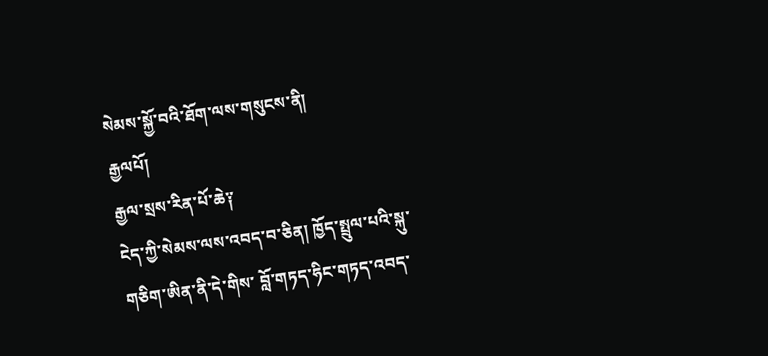སེམས་སྐྱོ་བའི་ཐོག་ལས་གསུངས་ནི།
རྒྱལཔོ།
རྒྱལ་སྲས་རིན་པོ་ཆེ༑
ངེད་ཀྱི་སེམས་ལས་འབད་བ་ཅིན། ཁྱོད་སྤྲུལ་པའི་སྐུ་གཅིག་ཨིན་ནི་དེ་གིས་ བློ་གཏད་ཧིང་གཏད་འབད་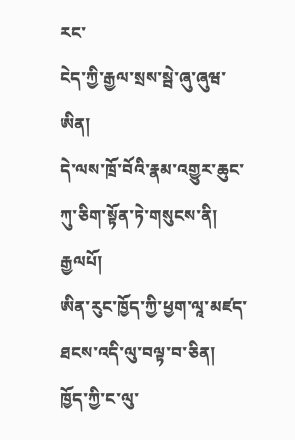རང་
ངེད་ཀྱི་རྒྱལ་སྲས་སྦེ་ཞུ་ཞུཝ་ཨིན།
དེ་ལས་ཁྲོ་བོའི་རྣམ་འགྱུར་ཆུང་ཀུ་ཅིག་སྟོན་ཏེ་གསུངས་ནི།
རྒྱལཔོ།
ཨིན་རུང་ཁྱོད་ཀྱི་ཕྱག་ལཱ་མཛད་ཐངས་འདི་ལུ་བལྟ་བ་ཅིན།
ཁྱོད་ཀྱི་ང་ལུ་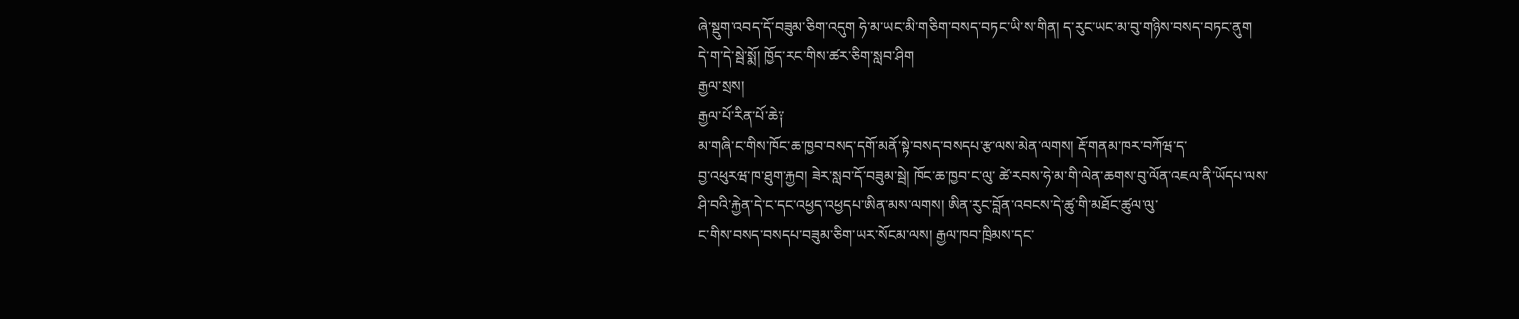ཞེ་སྡུག་འབད་དོ་བཟུམ་ཅིག་འདུག ཧེ་མ་ཡང་མི་གཅིག་བསད་བཏང་ཡི་ས་གིན། ད་རུང་ཡང་མ་བུ་གཉིས་བསད་བཏང་ནུག
དེ་ག་དེ་སྦེ་སྨོ། ཁྱོད་རང་གིས་ཚར་ཅིག་སླབ་ཤིག
རྒྱལ་སྲས།
རྒྱལ་པོ་རིན་པོ་ཆེ༑
མ་གཞི་ང་གིས་ཁོང་ཆ་ཁྱབ་བསད་དགོ་མནོ་སྟེ་བསད་བསདཔ་རྩ་ལས་མེན་ལགས། རྡོ་གནམ་ཁར་བཀོཝ་ད་
བྱ་འཕུརཝ་ཁ་ཐུག་རྐྱབ། ཟེར་སླབ་དོ་བཟུམ་སྦེ། ཁོང་ཆ་ཁྱབ་ང་ལུ་ ཚེ་རབས་ཧེ་མ་གི་ལེན་ཆགས་བུ་ལོན་འཇལ་ནི་ཡོདཔ་ལས་
ཤི་བའི་རྐྱེན་དེ་ང་དང་འཕྱད་འཕྱདཔ་ཨིན་མས་ལགས། ཨིན་རུང་བློན་འབངས་དེ་ཚུ་གི་མཐོང་ཚུལ་ལུ་
ང་གིས་བསད་བསདཔ་བཟུམ་ཅིག་ཡར་སོངམ་ལས། རྒྱལ་ཁབ་ཁྲིམས་དང་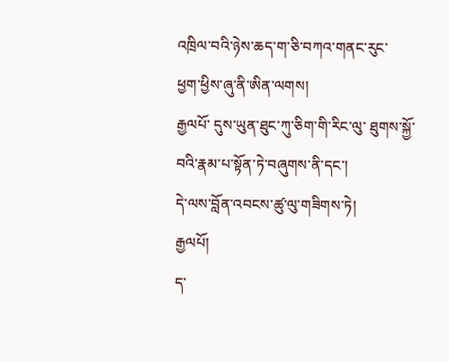འཁྲིལ་བའི་ཉེས་ཆད་ག་ཅི་བཀའ་གནང་རུང་
ཕྱག་ཕྱིས་ཞུ་ནི་ཨིན་ལགས།
རྒྱལཔོ་ དུས་ཡུན་ཐུང་ཀུ་ཅིག་གི་རིང་ལུ་ ཐུགས་སྐྱོ་བའི་རྣམ་པ་སྟོན་ཏེ་བཞུགས་ནི་དང་།
དེ་ལས་བློན་འབངས་ཚུ་ལུ་གཟིགས་ཏེ།
རྒྱལཔོ།
ད་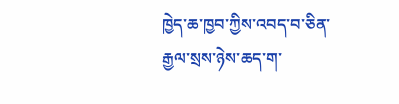ཁྱེད་ཆ་ཁྱབ་ཀྱིས་འབད་བ་ཅིན་ རྒྱལ་སྲས་ཉེས་ཆད་ག་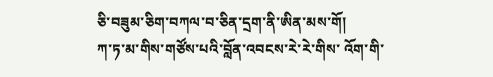ཅི་བཟུམ་ཅིག་བཀལ་བ་ཅིན་དྲག་ནི་ཨིན་མས་གོ།
ཀ་ཏ་མ་གིས་གཙོས་པའི་བློན་འབངས་རེ་རེ་གིས་ འོག་གི་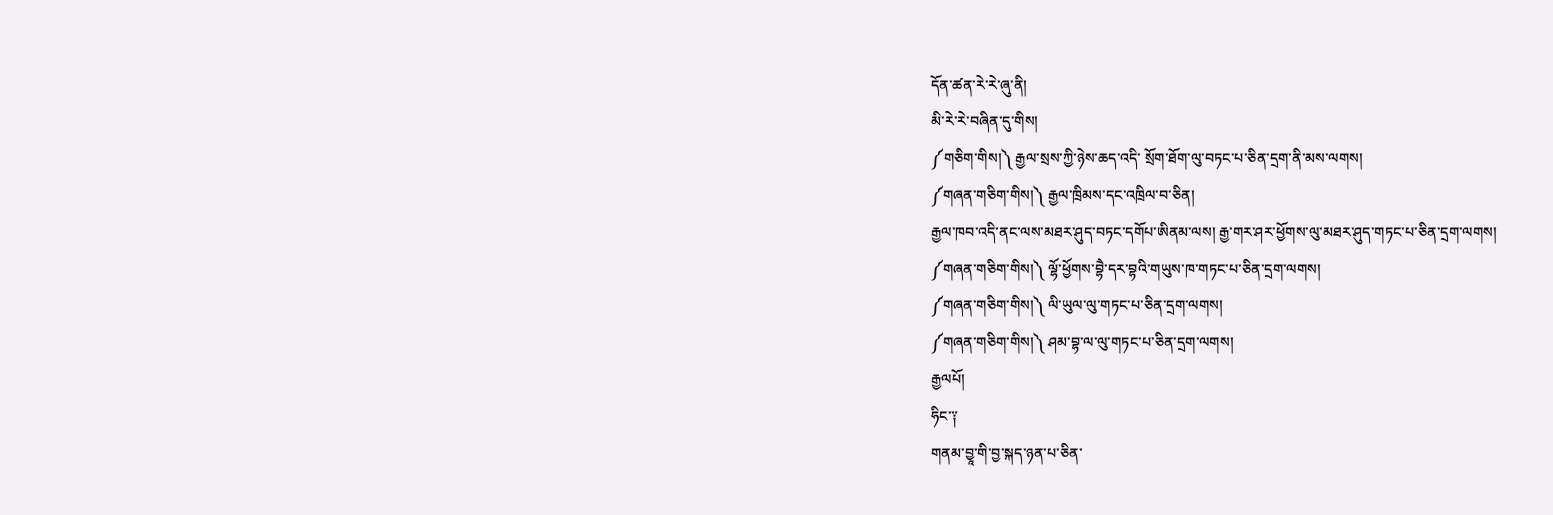དོན་ཚན་རེ་རེ་ཞུ་ནི།
མི་རེ་རེ་བཞིན་དུ་གིས།
༼གཅིག་གིས།༽ རྒྱལ་སྲས་ཀྱི་ཉེས་ཆད་འདི་ སྲོག་ཐོག་ལུ་བཏང་པ་ཅིན་དྲག་ནི་མས་ལགས།
༼གཞན་གཅིག་གིས།༽ རྒྱལ་ཁྲིམས་དང་འཁྲིལ་བ་ཅིན།
རྒྱལ་ཁབ་འདི་ནང་ལས་མཐར་ཤུད་བཏང་དགོཔ་ཨིནམ་ལས། རྒྱ་གར་ཤར་ཕྱོགས་ལུ་མཐར་ཤུད་གཏང་པ་ཅིན་དྲག་ལགས།
༼གཞན་གཅིག་གིས།༽ ལྷོ་ཕྱོགས་བྷཻ་དར་བྷའི་གཡུས་ཁ་གཏང་པ་ཅིན་དྲག་ལགས།
༼གཞན་གཅིག་གིས།༽ ལི་ཡུལ་ལུ་གཏང་པ་ཅིན་དྲག་ལགས།
༼གཞན་གཅིག་གིས།༽ ཤམ་བྷ་ལ་ལུ་གཏང་པ་ཅིན་དྲག་ལགས།
རྒྱལཔོ།
ཧིང་༑
གནམ་བྱཱ་གི་བྱ་སྐད་ཉན་པ་ཅིན་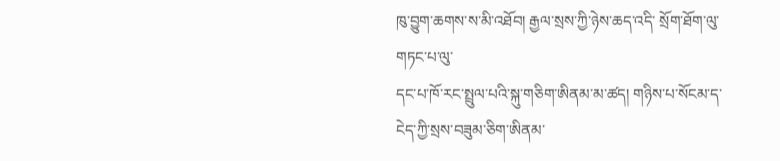ཁུ་བྱུག་ཆགས་ས་མི་འཐོབ། རྒྱལ་སྲས་ཀྱི་ཉེས་ཆད་འདི་ སྲོག་ཐོག་ལུ་གཏང་པ་ལུ་
དང་པ་ཁོ་རང་སྤྲུལ་པའི་སྐུ་གཅིག་ཨིནམ་མ་ཚད། གཉིས་པ་སོངམ་ད་ ངེད་ཀྱི་སྲས་བཟུམ་ཅིག་ཨིནམ་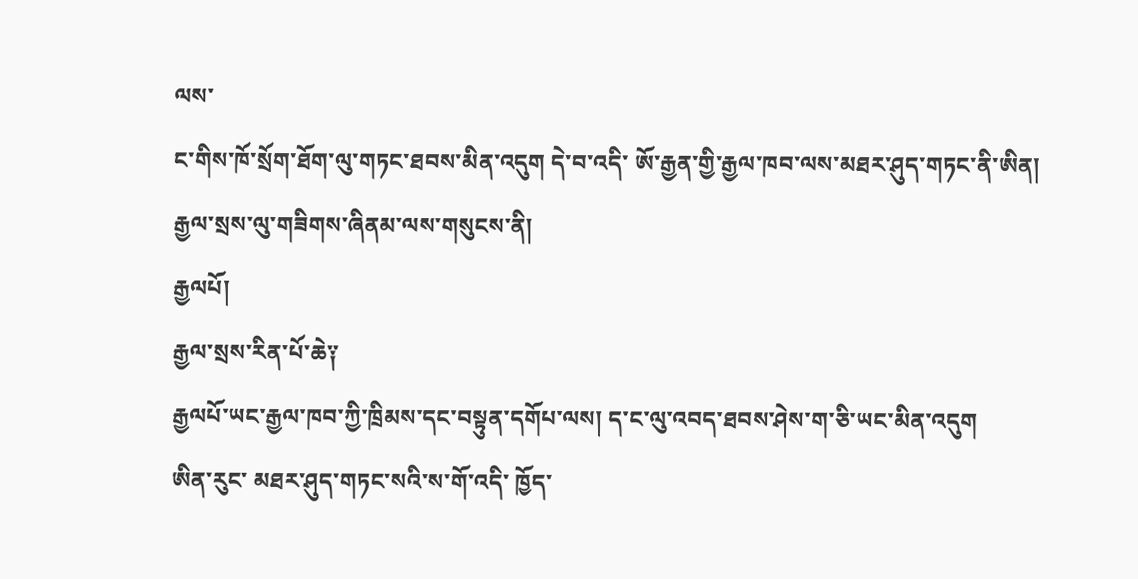ལས་
ང་གིས་ཁོ་སྲོག་ཐོག་ལུ་གཏང་ཐབས་མིན་འདུག དེ་བ་འདི་ ཨོ་རྒྱན་གྱི་རྒྱལ་ཁབ་ལས་མཐར་ཤུད་གཏང་ནི་ཨིན།
རྒྱལ་སྲས་ལུ་གཟིགས་ཞིནམ་ལས་གསུངས་ནི།
རྒྱལཔོ།
རྒྱལ་སྲས་རིན་པོ་ཆེ༑
རྒྱལཔོ་ཡང་རྒྱལ་ཁབ་ཀྱི་ཁྲིམས་དང་བསྟུན་དགོཔ་ལས། ད་ང་ལུ་འབད་ཐབས་ཤེས་ག་ཅི་ཡང་མིན་འདུག
ཨིན་རུང་ མཐར་ཤུད་གཏང་སའི་ས་གོ་འདི་ ཁྱོད་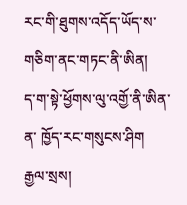རང་གི་ཐུགས་འདོད་ཡོད་ས་གཅིག་ནང་གཏང་ནི་ཨིན།
ད་ག་སྟེ་ཕྱོགས་ལུ་འགྱོ་ནི་ཨིན་ན་ ཁྱོད་རང་གསུངས་ཤིག
རྒྱལ་སྲས།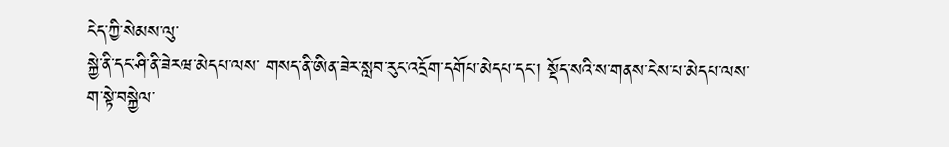ངེད་ཀྱི་སེམས་ལུ་
སྐྱེ་ནི་དང་ཤི་ནི་ཟེརཝ་མེདཔ་ལས་ གསད་ནི་ཨིན་ཟེར་སླབ་རུང་འདྲོག་དགོཔ་མེདཔ་དང་། སྡོད་སའི་ས་གནས་ངེས་པ་མེདཔ་ལས་
ག་སྟེ་བསྐྱེལ་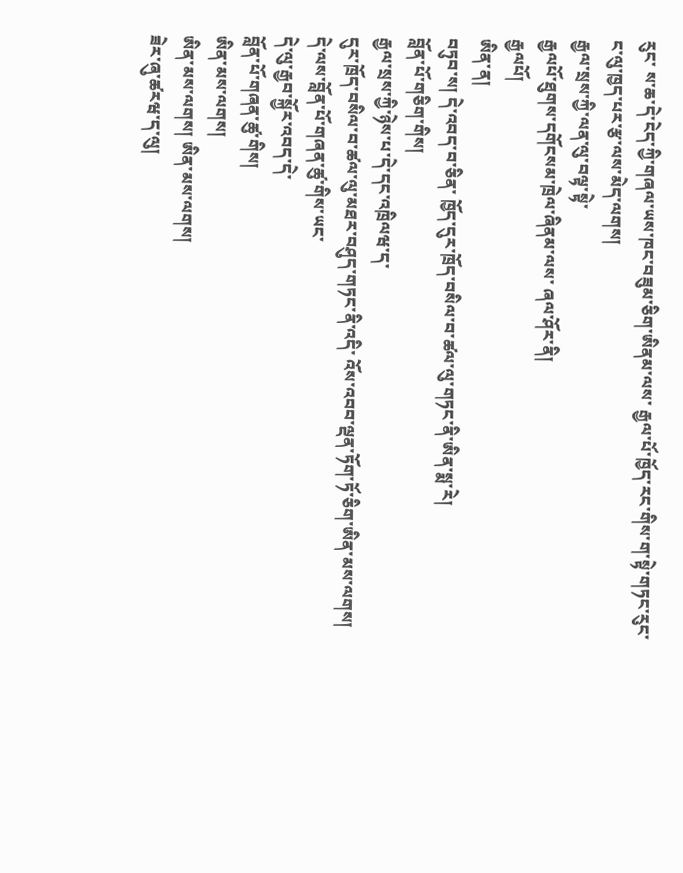རུང་ ས་ཆ་དེ་ངེད་ཀྱི་གཞལ་ཡས་ཁང་བཟུམ་ཅིག་ཨིནམ་ལས་ རྒྱལ་པོ་ཁྱོད་རང་གིས་ག་སྟེ་གཏང་རུང་
ང་ལུ་ཁྱད་པར་རྩ་ལས་མེད་ལགས།
རྒྱལ་སྲས་ཀྱི་ལན་ལུ་བལྟ་སྟེ་
རྒྱལཔོ་ཐུགས་དགོངསམ་ཁྲེལ་ཞིནམ་ལས་ ཞལ་ཤོར་ནི།
རྒྱལཔོ།
ཨིན་ན།
བཏུབ་ས། དེ་འབད་བ་ཅིན་ ཁྱོད་དུར་ཁྲོད་བསིལ་བ་ཚལ་ལུ་གཏང་ནི་ཨིན་སྨ་རེ།
བློན་པོ་གཅིག་གིས།
རྒྱལ་སྲས་ཀྱི་ཉེས་པ་དེ་དང་འཁྲིལཝ་ད་
དུར་ཁྲོད་བསིལ་བ་ཚལ་ལུ་མཐར་བཤུད་གཏང་ནི་འདི་ འོས་འབབ་ལྡན་ཏོག་ཏོ་ཅིག་ཨིན་མས་ལགས།
དེ་ལས་བློན་པོ་གཞན་ཚུ་གིས་ཡང་
དེ་ལུ་རྒྱབ་སྐྱོར་འབད་དེ་
བློན་པོ་གཞན་ཚུ་གིས།
ཨིན་མས་ལགས།
ཨིན་མས་ལགས། ཨིན་མས་ལགས།
ཟེར་ཞུ་ཚརཝ་ད་ལུ།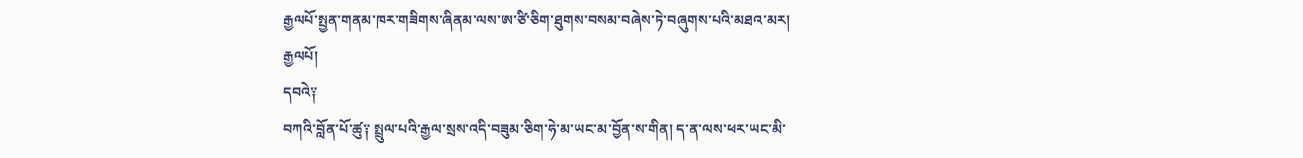རྒྱལཔོ་སྤྱན་གནམ་ཁར་གཟིགས་ཞིནམ་ལས་ཨ་ཙི་ཅིག་ཐུགས་བསམ་བཞེས་ཏེ་བཞུགས་པའི་མཐའ་མར།
རྒྱལཔོ།
དབའེ༑
བཀའི་བློན་པོ་ཚུ༑ སྤྲུལ་པའི་རྒྱལ་སྲས་འདི་བཟུམ་ཅིག་ཧེ་མ་ཡང་མ་བྱོན་ས་གིན། ད་ན་ལས་ཕར་ཡང་མི་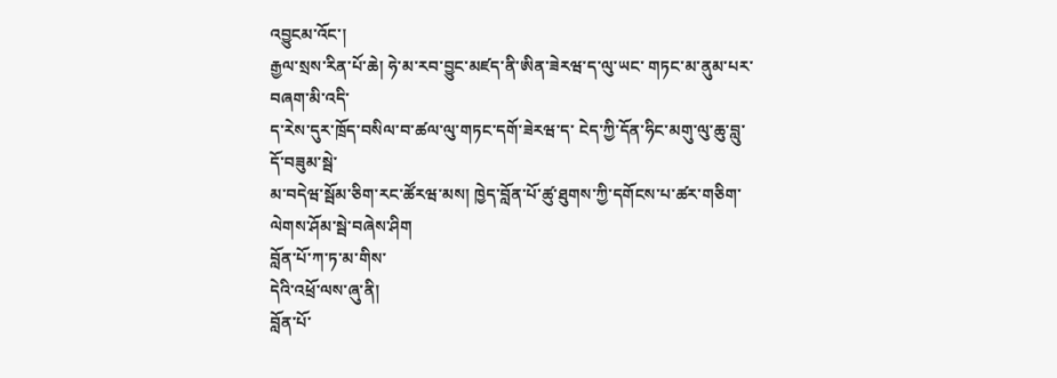འབྱུངམ་འོང་།
རྒྱལ་སྲས་རིན་པོ་ཆེ། ཧེ་མ་རབ་བྱུང་མཛད་ནི་ཨིན་ཟེརཝ་ད་ལུ་ཡང་ གཏང་མ་ནུམ་པར་བཞག་མི་འདི་
ད་རེས་དུར་ཁྲོད་བསིལ་བ་ཚལ་ལུ་གཏང་དགོ་ཟེརཝ་ད་ ངེད་ཀྱི་དོན་ཧིང་མགུ་ལུ་ཆུ་བླུ་དོ་བཟུམ་སྦེ་
མ་བདེཝ་སྦོམ་ཅིག་རང་ཚོརཝ་མས། ཁྱེད་བློན་པོ་ཚུ་ཐུགས་ཀྱི་དགོངས་པ་ཚར་གཅིག་ལེགས་ཤོམ་སྦེ་བཞེས་ཤིག
བློན་པོ་ཀ་ཏ་མ་གིས་
དེའི་འཕྲོ་ལས་ཞུ་ནི།
བློན་པོ་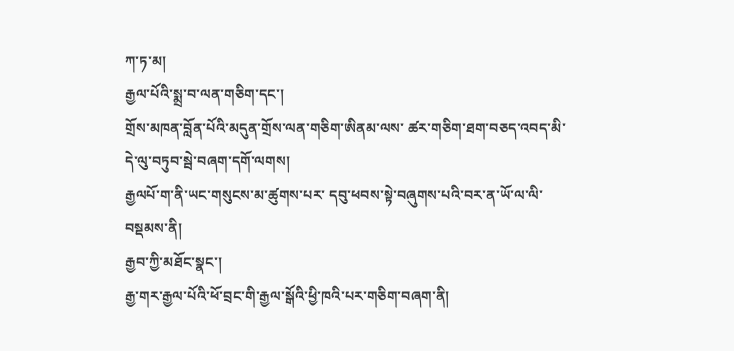ཀ་ཏ་མ།
རྒྱལ་པོའི་སྨྲ་བ་ལན་གཅིག་དང་།
གྲོས་མཁན་བློན་པོའི་མདུན་གྲོས་ལན་གཅིག་ཨིནམ་ལས་ ཚར་གཅིག་ཐག་བཅད་འབད་མི་དེ་ལུ་བཏུབ་སྦེ་བཞག་དགོ་ལགས།
རྒྱལཔོ་ག་ནི་ཡང་གསུངས་མ་ཚུགས་པར་ དབུ་ཕབས་སྟེ་བཞུགས་པའི་བར་ན་ཡོ་ལ་ལི་བསྡམས་ནི།
རྒྱབ་ཀྱི་མཐོང་སྣང་།
རྒྱ་གར་རྒྱལ་པོའི་ཕོ་བྲང་གི་རྒྱལ་སྒོའི་ཕྱི་ཁའི་པར་གཅིག་བཞག་ནི།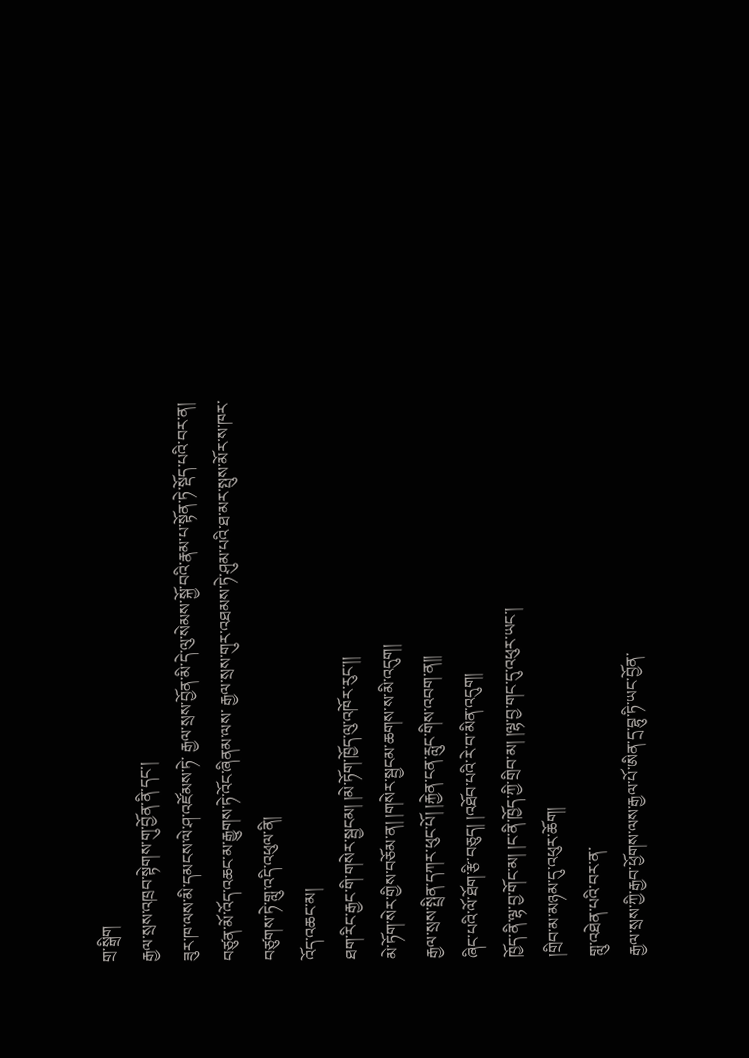གྲ་སྒྲིག
རྒྱལ་སྲས་འཁྲབ་སྟེགས་གུ་བྱོན་ནི་དང་།
ཟུར་ཁ་ལས་མི་དམངས་ལེ་ཤ་འཛོམས་ཏེ་ རྒྱལ་སྲས་བྱོན་མི་དེ་ལུ་སེམས་སྐྱོ་བའི་རྣམ་པ་སྟོན་ཏེ་སྡོད་པའི་བར་ན།
བཙུན་མོ་འོད་འཆང་མ་རྒྱུགས་ཏེ་འོང་ཞིནམ་ལས་ རྒྱལ་སྲས་གུར་འཐམས་ཏེ་ཤུམ་པའི་ཐ་མར་སྤུས་མོར་ས་ཁར་བཙུགས་ཏེ་གླུ་འདི་འཕུལ་ནི།
འོད་འཆང་མ།
ཐག་རིང་རྒྱང་གི་གསེར་སྦྱངམ། །མེ་ཏོག་ཁྱོད་ལུ་འཁོར་རུང་།།
མེ་ཏོག་སེར་གྱིས་བཅོམ་ན། །གསེར་སྦྱངམ་ཆགས་ས་མི་འདུག།
རྒྱལ་སྲས་སྤྲིན་དཀར་ཕུང་པོ། །རྐྱེན་ངན་རླུང་གིས་འབག་ན།།
ཞིང་པའི་ལོ་ཐོག་རྩི་བཅུད། །འཐོབ་པའི་རེ་བ་མིན་འདུག།
ཁྱོད་ནི་ལྷ་བྱ་གོང་མ། །ང་ནི་ཁྱོད་ཀྱི་གྲིབ་མ། །ལྷ་བྱ་གང་དུ་འཕུར་ཡང་།
།གྲིབ་མ་མཉམ་དུ་འཕུར་ཆོག།
གླུ་འཐེན་པའི་བར་ན་
རྒྱལ་སྲས་ཀྱི་རྒྱབ་ཕྱོགས་ལས་རྒྱལ་པོ་ཨིན་དྲ་བྷུ་ཏི་ཡང་བྱོན་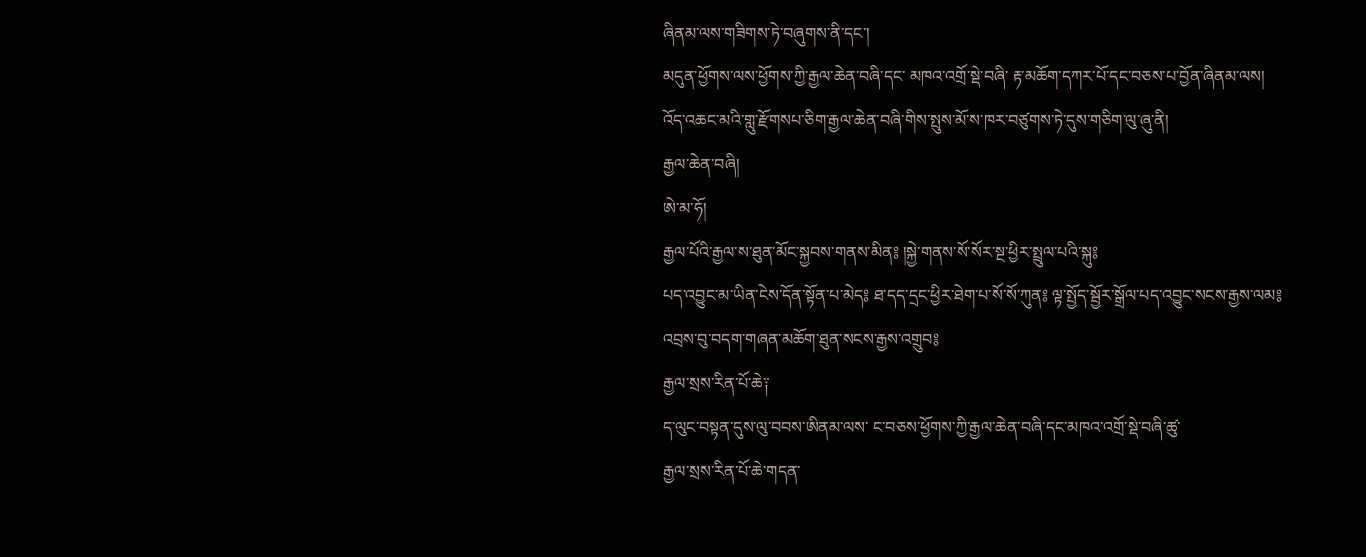ཞིནམ་ལས་གཟིགས་ཏེ་བཞུགས་ནི་དང་།
མདུན་ཕྱོགས་ལས་ཕྱོགས་ཀྱི་རྒྱལ་ཆེན་བཞི་དང་ མཁའ་འགྲོ་སྡེ་བཞི་ རྟ་མཆོག་དཀར་པོ་དང་བཅས་པ་བྱོན་ཞིནམ་ལས།
འོད་འཆང་མའི་གླུ་རྫོགསཔ་ཅིག་རྒྱལ་ཆེན་བཞི་གིས་སྤུས་མོ་ས་ཁར་བཙུགས་ཏེ་དུས་གཅིག་ལུ་ཞུ་ནི།
རྒྱལ་ཆེན་བཞི།
ཨེ་མ་ཧོ།
རྒྱལ་པོའི་རྒྱལ་ས་ཐུན་མོང་སྐྱབས་གནས་མིན༔ །སྐྱེ་གནས་སོ་སོར་སྔ་ཕྱིར་སྤྲུལ་པའི་སྐུ༔
པད་འབྱུང་མ་ཡིན་ངེས་དོན་སྟོན་པ་མེད༔ ཐ་དད་དྲང་ཕྱིར་ཐེག་པ་སོ་སོ་ཀུན༔ ལྟ་སྤྱོད་སྦྱོར་སྒྲོལ་པད་འབྱུང་སངས་རྒྱས་ལམ༔
འབྲས་བུ་བདག་གཞན་མཆོག་ཐུན་སངས་རྒྱས་འགྲུབ༔
རྒྱལ་སྲས་རིན་པོ་ཆེ༑
ད་ལུང་བསྟན་དུས་ལུ་བབས་ཨིནམ་ལས་ ང་བཅས་ཕྱོགས་ཀྱི་རྒྱལ་ཆེན་བཞི་དང་མཁའ་འགྲོ་སྡེ་བཞི་ཚུ་
རྒྱལ་སྲས་རིན་པོ་ཆེ་གདན་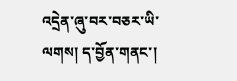འདྲེན་ཞུ་བར་བཅར་ཡི་ལགས། ད་བྱོན་གནང་།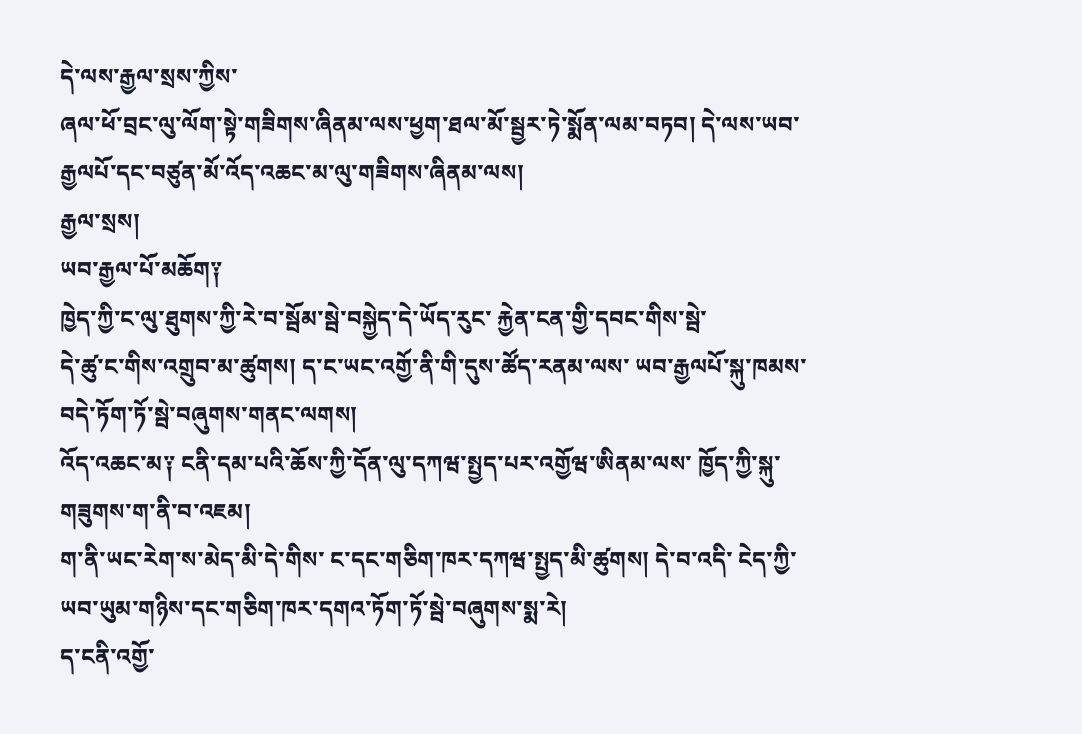དེ་ལས་རྒྱལ་སྲས་ཀྱིས་
ཞལ་ཕོ་བྲང་ལུ་ལོག་སྟེ་གཟིགས་ཞིནམ་ལས་ཕྱག་ཐལ་མོ་སྦྱར་ཏེ་སྨོན་ལམ་བཏབ། དེ་ལས་ཡབ་རྒྱལཔོ་དང་བཙུན་མོ་འོད་འཆང་མ་ལུ་གཟིགས་ཞིནམ་ལས།
རྒྱལ་སྲས།
ཡབ་རྒྱལ་པོ་མཆོག༑
ཁྱེད་ཀྱི་ང་ལུ་ཐུགས་ཀྱི་རེ་བ་སྦོམ་སྦེ་བསྐྱེད་དེ་ཡོད་རུང་ རྐྱེན་ངན་གྱི་དབང་གིས་སྦེ་
དེ་ཚུ་ང་གིས་འགྲུབ་མ་ཚུགས། ད་ང་ཡང་འགྱོ་ནི་གི་དུས་ཚོད་རནམ་ལས་ ཡབ་རྒྱལཔོ་སྐུ་ཁམས་བདེ་ཏོག་ཏོ་སྦེ་བཞུགས་གནང་ལགས།
འོད་འཆང་མ༑ ངནི་དམ་པའི་ཆོས་ཀྱི་དོན་ལུ་དཀཝ་སྤྱད་པར་འགྱོཝ་ཨིནམ་ལས་ ཁྱོད་ཀྱི་སྐུ་གཟུགས་ག་ནི་བ་འཇམ།
ག་ནི་ཡང་རེག་ས་མེད་མི་དེ་གིས་ ང་དང་གཅིག་ཁར་དཀཝ་སྤྱད་མི་ཚུགས། དེ་བ་འདི་ ངེད་ཀྱི་ཡབ་ཡུམ་གཉིས་དང་གཅིག་ཁར་དགའ་ཏོག་ཏོ་སྦེ་བཞུགས་སྨ་རེ།
ད་ངནི་འགྱོ་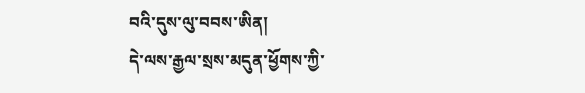བའི་དུས་ལུ་བབས་ཨིན།
དེ་ལས་རྒྱལ་སྲས་མདུན་ཕྱོགས་ཀྱི་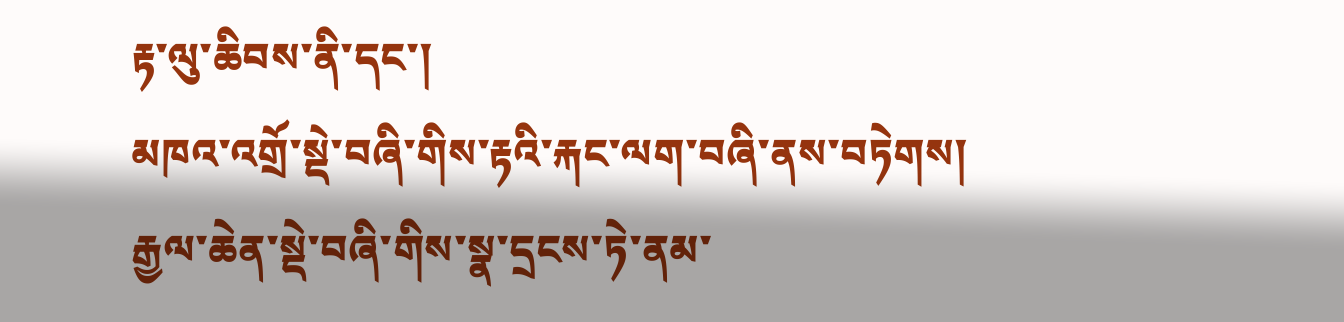རྟ་ལུ་ཆིབས་ནི་དང་།
མཁའ་འགྲོ་སྡེ་བཞི་གིས་རྟའི་རྐང་ལག་བཞི་ནས་བཏེགས། རྒྱལ་ཆེན་སྡེ་བཞི་གིས་སྣ་དྲངས་ཏེ་ནམ་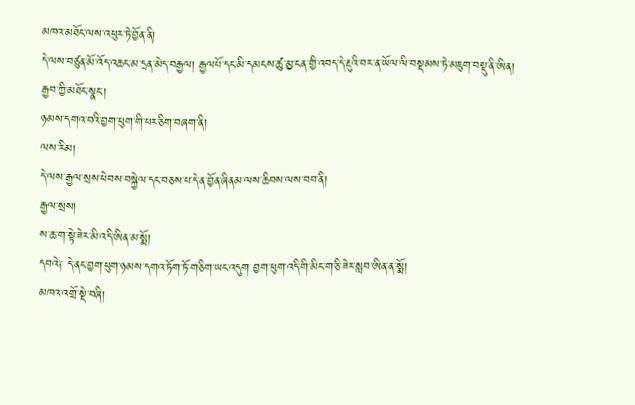མཁའ་མཐོང་ལས་འཕུར་ཏེ་བྱོན་ནི།
དེ་ལས་བཙུན་མོ་འོད་འཆང་མ་དྲན་མེད་བརྒྱལ། རྒྱལཔོ་དང་མི་དམངས་ཚུ་མྱ་ངན་གྱི་འབད་དེ་རྔུའི་བར་ན་ཡོལ་ལི་བསྡམས་ཏེ་མཇུག་བསྡུ་ནི་ཨིན།
རྒྱབ་ཀྱི་མཐོང་སྣང་།
ཉམས་དགའ་བའི་བྱག་ཕུག་གི་པར་ཅིག་བཞག་ནི།
ལས་རིམ།
དེ་ལས་རྒྱལ་སྲས་ཕེབས་བསྐྱེལ་དང་བཅས་པ་དེ་ན་བྱོན་ཞིནམ་ལས་ཆིབས་ལས་བབ་ནི།
རྒྱལ་སྲས།
ས་ཆ་ག་སྟེ་ཟེར་མི་འདི་ཨིན་མ་སྨོ།
དབའེ༑ དེ་ནང་བྱག་ཕུག་ཉམས་དགའ་ཏོག་ཏོ་གཅིག་ཡང་འདུག བྱག་ཕུག་འདི་གི་མིང་ག་ཅི་ཟེར་སླབ་ཨིན་ན་སྨོ།
མཁའ་འགྲོ་སྡེ་བཞི།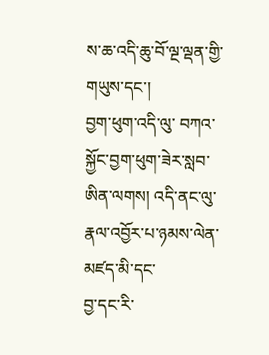ས་ཆ་འདི་ཆུ་བོ་ལྔ་ལྡན་གྱི་གཡུས་དང་།
བྱག་ཕུག་འདི་ལུ་ བཀའ་སྐྱོང་བྱག་ཕུག་ཟེར་སླབ་ཨིན་ལགས། འདི་ནང་ལུ་རྣལ་འབྱོར་པ་ཉམས་ལེན་མཛད་མི་དང་
བྱ་དང་རི་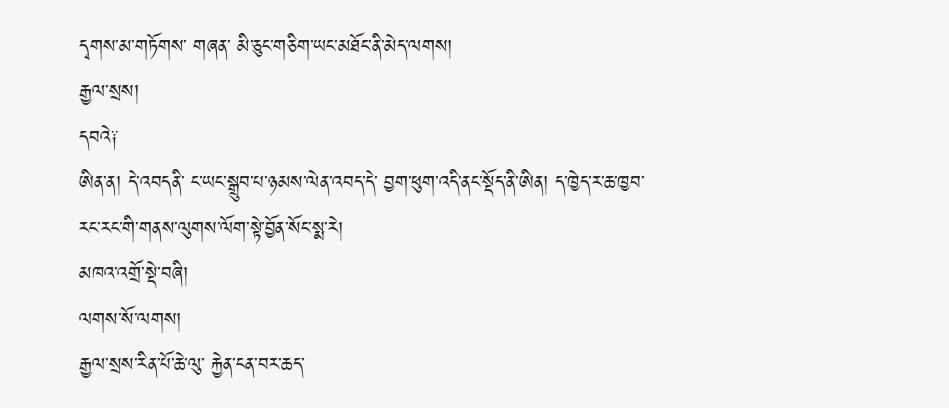དྭགས་མ་གཏོགས་ གཞན་ མི་ཅུང་གཅིག་ཡང་མཐོང་ནི་མེད་ལགས།
རྒྱལ་སྲས།
དབའེ༑
ཨིན་ན། དེ་འབདནི་ ང་ཡང་སྒྲུབ་པ་ཉམས་ལེན་འབད་དེ་ བྱག་ཕུག་འདི་ནང་སྡོད་ནི་ཨིན། ད་ཁྱེད་ར་ཆ་ཁྱབ་
རང་རང་གི་གནས་ལུགས་ལོག་སྟེ་བྱོན་སོང་སྨ་རེ།
མཁའ་འགྲོ་སྡེ་བཞི།
ལགས་སོ་ལགས།
རྒྱལ་སྲས་རིན་པོ་ཆེ་ལུ་ རྐྱེན་ངན་བར་ཆད་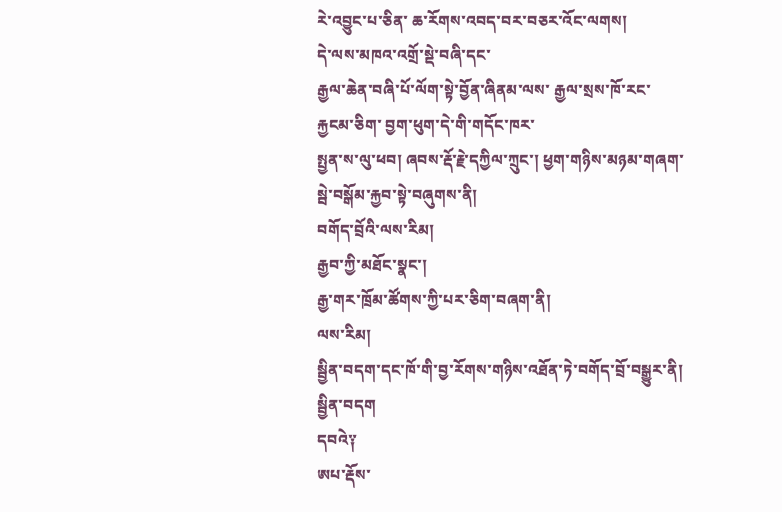རེ་འབྱུང་པ་ཅིན་ ཆ་རོགས་འབད་བར་བཅར་འོང་ལགས།
དེ་ལས་མཁའ་འགྲོ་སྡེ་བཞི་དང་
རྒྱལ་ཆེན་བཞི་པོ་ལོག་སྟེ་བྱོན་ཞིནམ་ལས་ རྒྱལ་སྲས་ཁོ་རང་རྐྱངམ་ཅིག་ བྱག་ཕུག་དེ་གི་གདོང་ཁར་
སྤྱན་ས་ལུ་ཕབ། ཞབས་རྡོ་རྗེ་དཀྱིལ་ཀྲུང་། ཕྱག་གཉིས་མཉམ་གཞག་སྦེ་བསྒོམ་རྐྱབ་སྟེ་བཞུགས་ནི།
བགོད་བྲོའི་ལས་རིམ།
རྒྱབ་ཀྱི་མཐོང་སྣང་།
རྒྱ་གར་ཁྲོམ་ཚོགས་ཀྱི་པར་ཅིག་བཞག་ནི།
ལས་རིམ།
སྦྱིན་བདག་དང་ཁོ་གི་བྱ་རོགས་གཉིས་འཐོན་ཏེ་བགོད་བྲོ་བསྒྱུར་ནི།
སྦྱིན་བདག
དབའེ༑
ཨཔ་རྡོས་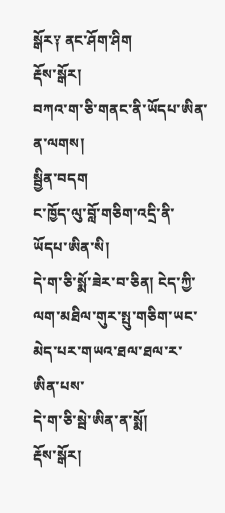སྒོར༑ ནང་ཤོག་ཤིག
རྡོས་སྒོར།
བཀའ་ག་ཅི་གནང་ནི་ཡོདཔ་ཨིན་ན་ལགས།
སྦྱིན་བདག
ང་ཁྱོད་ལུ་བློ་གཅིག་འདྲི་ནི་ཡོདཔ་ཨིན་སི།
དེ་ག་ཅི་སྨོ་ཟེར་བ་ཅིན། ངེད་ཀྱི་ལག་མཐིལ་གུར་སྤུ་གཅིག་ཡང་མེད་པར་གཡའ་ཐལ་ཐལ་ར་ཨིན་པས་
དེ་ག་ཅི་སྦེ་ཨིན་ན་སྨོ།
རྡོས་སྒོར།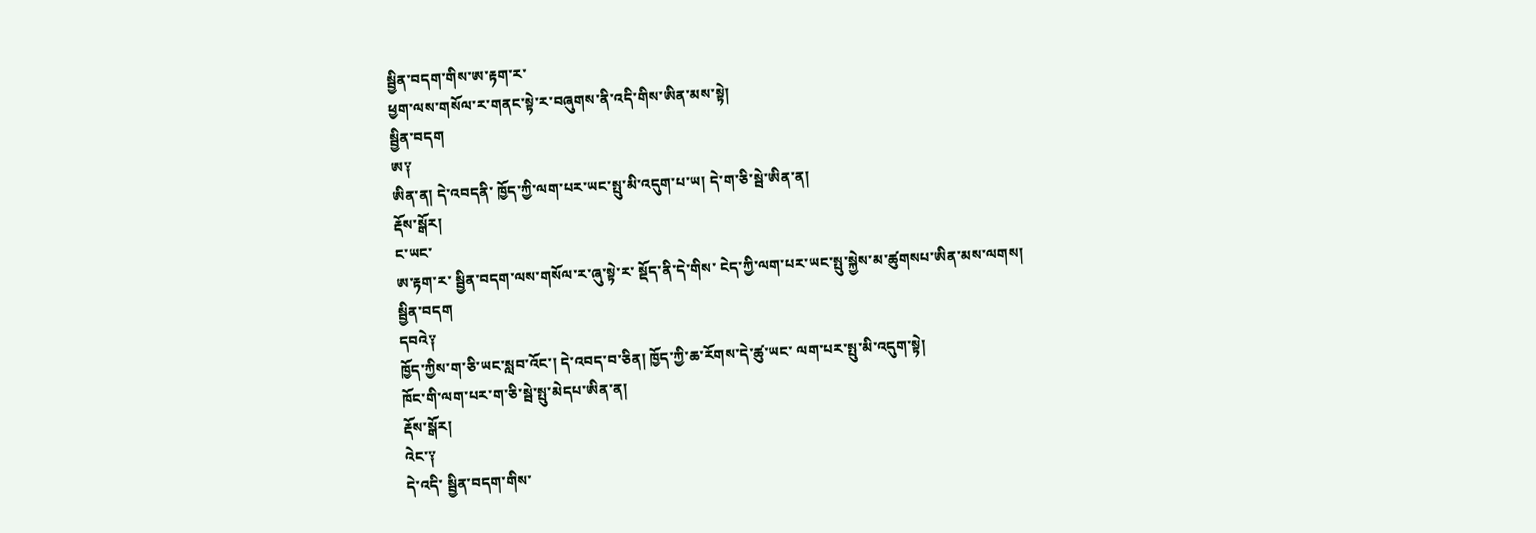སྦྱིན་བདག་གིས་ཨ་རྟག་ར་
ཕྱག་ལས་གསོལ་ར་གནང་སྟེ་ར་བཞུགས་ནི་འདི་གིས་ཨིན་མས་སྟེ།
སྦྱིན་བདག
ཨ༑
ཨིན་ན། དེ་འབདནི་ ཁྱོད་ཀྱི་ལག་པར་ཡང་སྤུ་མི་འདུག་པ་ཡ། དེ་ག་ཅི་སྦེ་ཨིན་ན།
རྡོས་སྒོར།
ང་ཡང་
ཨ་རྟག་ར་ སྦྱིན་བདག་ལས་གསོལ་ར་ཞུ་སྟེ་ར་ སྡོད་ནི་དེ་གིས་ ངེད་ཀྱི་ལག་པར་ཡང་སྤུ་སྐྱེས་མ་ཚུགསཔ་ཨིན་མས་ལགས།
སྦྱིན་བདག
དབའེ༑
ཁྱོད་ཀྱིས་ག་ཅི་ཡང་སླབ་འོང་། དེ་འབད་བ་ཅིན། ཁྱོད་ཀྱི་ཆ་རོགས་དེ་ཚུ་ཡང་ ལག་པར་སྤུ་མི་འདུག་སྟེ།
ཁོང་གི་ལག་པར་ག་ཅི་སྦེ་སྤུ་མེདཔ་ཨིན་ན།
རྡོས་སྒོར།
འེང་༑
དེ་འདི་ སྦྱིན་བདག་གིས་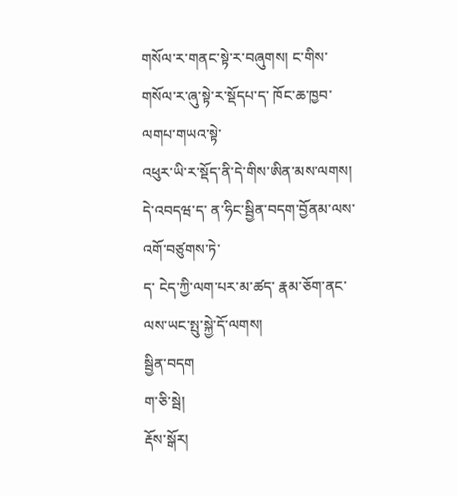གསོལ་ར་གནང་སྟེ་ར་བཞུགས། ང་གིས་གསོལ་ར་ཞུ་སྟེ་ར་སྡོདཔ་ད་ ཁོང་ཆ་ཁྱབ་ལགཔ་གཡའ་སྟེ་
འཕུར་ཡི་ར་སྡོད་ནི་དེ་གིས་ཨིན་མས་ལགས། དེ་འབདཝ་ད་ ན་ཧིང་སྦྱིན་བདག་བྱོནམ་ལས་འགོ་བཙུགས་ཏེ་
ད་ ངེད་ཀྱི་ལག་པར་མ་ཚད་ རྣམ་ཅོག་ནང་ལས་ཡང་སྤུ་སྐྱེ་དོ་ལགས།
སྦྱིན་བདག
ག་ཅི་སྦེ།
རྡོས་སྒོར།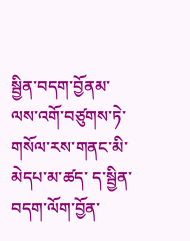སྦྱིན་བདག་བྱོནམ་ལས་འགོ་བཙུགས་ཏེ་
གསོལ་རས་གནང་མི་མེདཔ་མ་ཚད་ ད་སྦྱིན་བདག་ལོག་བྱོན་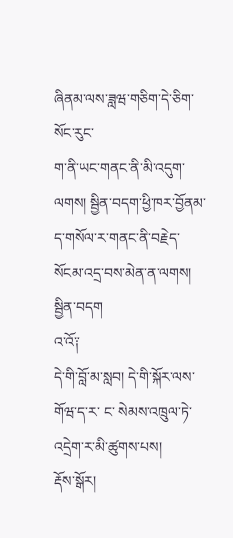ཞིནམ་ལས་ཟླཝ་གཅིག་དེ་ཅིག་སོང་རུང་
ག་ནི་ཡང་གནང་ནི་མི་འདུག་ལགས། སྦྱིན་བདག་ཕྱི་ཁར་བྱོནམ་ད་གསོལ་ར་གནང་ནི་བརྗེད་སོངམ་འདྲ་བས་མེན་ན་ལགས།
སྦྱིན་བདག
འ་འོ༑
དེ་གི་བློ་མ་སླབ། དེ་གི་སྐོར་ལས་གོཝ་ད་ར་ ང་ སེམས་འཁྲུལ་ཏེ་འདྲེག་ར་མི་ཚུགས་པས།
རྡོས་སྒོར།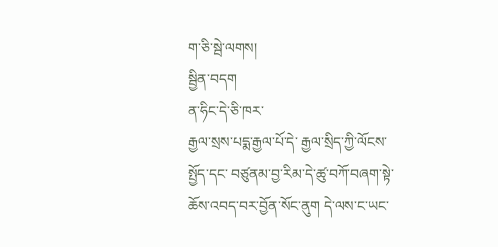ག་ཅི་སྦེ་ལགས།
སྦྱིན་བདག
ན་ཧིང་དེ་ཅི་ཁར་
རྒྱལ་སྲས་པདྨ་རྒྱལ་པོ་དེ་ རྒྱལ་སྲིད་ཀྱི་ལོངས་སྤྱོད་དང་ བཙུནམ་བྱ་རིམ་དེ་ཚུ་བཀོ་བཞག་སྟེ་
ཆོས་འབད་བར་བྱོན་སོང་ནུག དེ་ལས་ང་ཡང་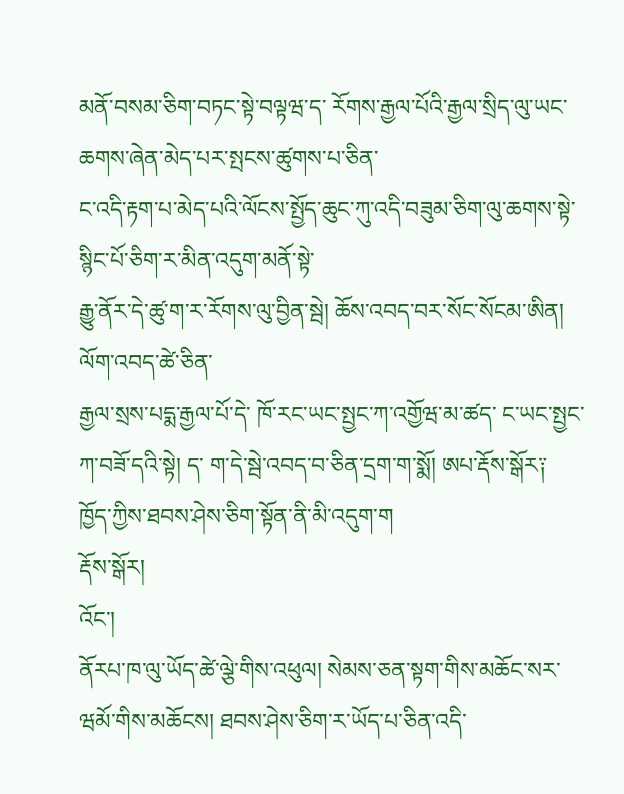མནོ་བསམ་ཅིག་བཏང་སྟེ་བལྟཝ་ད་ རོགས་རྒྱལ་པོའི་རྒྱལ་སྲིད་ལུ་ཡང་ཆགས་ཞེན་མེད་པར་སྤངས་ཚུགས་པ་ཅིན་
ང་འདི་རྟག་པ་མེད་པའི་ལོངས་སྤྱོད་ཆུང་ཀུ་འདི་བཟུམ་ཅིག་ལུ་ཆགས་སྟེ་སྙིང་པོ་ཅིག་ར་མིན་འདུག་མནོ་སྟེ་
རྒྱུ་ནོར་དེ་ཚུ་ག་ར་རོགས་ལུ་བྱིན་སྦེ། ཆོས་འབད་བར་སོང་སོངམ་ཨིན། ལོག་འབད་ཚེ་ཅིན་
རྒྱལ་སྲས་པདྨ་རྒྱལ་པོ་དེ་ ཁོ་རང་ཡང་སྤྱང་ཀ་འགྱོཝ་མ་ཚད་ ང་ཡང་སྤྱང་ཀ་བཟོ་དའི་སྟེ། ད་ ག་དེ་སྦེ་འབད་བ་ཅིན་དྲག་ག་སྨོ། ཨཔ་རྡོས་སྒོར༑
ཁྱོད་ཀྱིས་ཐབས་ཤེས་ཅིག་སྟོན་ནི་མི་འདུག་ག
རྡོས་སྒོར།
འོང་།
ནོརཔ་ཁ་ལུ་ཡོད་ཚེ་ལྕེ་གིས་འཕུལ། སེམས་ཅན་སྟག་གིས་མཆོང་སར་ཝམོ་གིས་མཆོངས། ཐབས་ཤེས་ཅིག་ར་ཡོད་པ་ཅིན་འདི་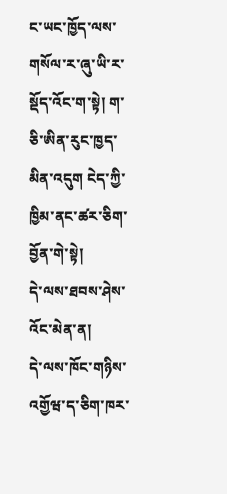ང་ཡང་ཁྱོད་ལས་གསོལ་ར་ཞུ་ཡི་ར་སྡོད་འོང་ག་སྟེ། ག་ཅི་ཨིན་རུང་ཁྱད་མིན་འདུག ངེད་ཀྱི་ཁྱིམ་ནང་ཚར་ཅིག་བྱོན་གེ་སྟེ།
དེ་ལས་ཐབས་ཤེས་འོང་མེན་ན།
དེ་ལས་ཁོང་གཉིས་འགྱོཝ་ད་ཅིག་ཁར་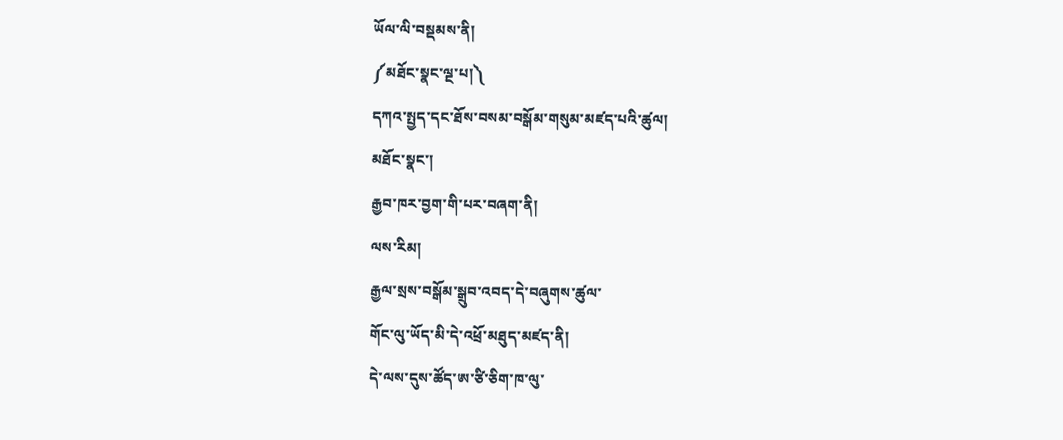ཡོལ་ལི་བསྡམས་ནི།
༼མཐོང་སྣང་ལྔ་པ།༽
དཀའ་སྤྱད་དང་ཐོས་བསམ་བསྒོམ་གསུམ་མཛད་པའི་ཚུལ།
མཐོང་སྣང་།
རྒྱབ་ཁར་བྱག་གི་པར་བཞག་ནི།
ལས་རིམ།
རྒྱལ་སྲས་བསྒོམ་སྒྲུབ་འབད་དེ་བཞུགས་ཚུལ་
གོང་ལུ་ཡོད་མི་དེ་འཕྲོ་མཐུད་མཛད་ནི།
དེ་ལས་དུས་ཚོད་ཨ་ཙི་ཅིག་ཁ་ལུ་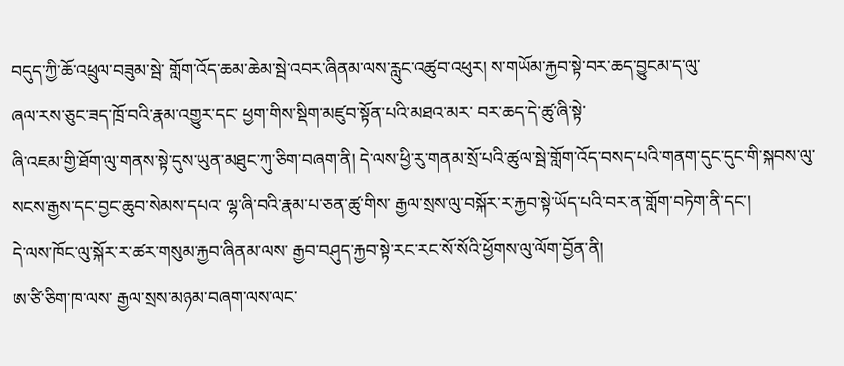བདུད་ཀྱི་ཆོ་འཕྲུལ་བཟུམ་སྦེ་ གློག་འོད་ཆམ་ཆེམ་སྦེ་འབར་ཞིནམ་ལས་རླུང་འཚུབ་འཕུར། ས་གཡོམ་རྐྱབ་སྟེ་བར་ཆད་བྱུངམ་ད་ལུ་
ཞལ་རས་ཅུང་ཟད་ཁྲོ་བའི་རྣམ་འགྱུར་དང་ ཕྱག་གིས་སྡིག་མཛུབ་སྟོན་པའི་མཐའ་མར་ བར་ཆད་དེ་ཚུ་ཞི་སྟེ་
ཞི་འཇམ་གྱི་ཐོག་ལུ་གནས་སྟེ་དུས་ཡུན་མཐུང་ཀུ་ཅིག་བཞག་ནི། དེ་ལས་ཕྱི་རུ་གནམ་སྲོ་པའི་ཚུལ་སྦེ་གློག་འོད་བསད་པའི་གནག་དུང་དུང་གི་སྐབས་ལུ་
སངས་རྒྱས་དང་བྱང་ཆུབ་སེམས་དཔའ་ ལྷ་ཞི་བའི་རྣམ་པ་ཅན་ཚུ་གིས་ རྒྱལ་སྲས་ལུ་བསྐོར་ར་རྐྱབ་སྟེ་ཡོད་པའི་བར་ན་གློག་བཏེག་ནི་དང་།
དེ་ལས་ཁོང་ལུ་སྐོར་ར་ཚར་གསུམ་རྐྱབ་ཞིནམ་ལས་ རྒྱབ་བཤུད་རྐྱབ་སྟེ་རང་རང་སོ་སོའི་ཕྱོགས་ལུ་ལོག་བྱོན་ནི།
ཨ་ཙི་ཅིག་ཁ་ལས་ རྒྱལ་སྲས་མཉམ་བཞག་ལས་ལང་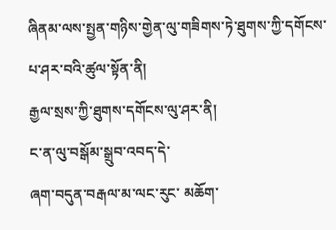ཞིནམ་ལས་སྤྱན་གཉིས་གྱེན་ལུ་གཟིགས་ཏེ་ཐུགས་ཀྱི་དགོངས་པ་ཤར་བའི་ཚུལ་སྟོན་ནི།
རྒྱལ་སྲས་ཀྱི་ཐུགས་དགོངས་ལུ་ཤར་ནི།
ང་ན་ལུ་བསྒོམ་སྒྲུབ་འབད་དེ་
ཞག་བདུན་བརྒལ་མ་ལང་རུང་ མཆོག་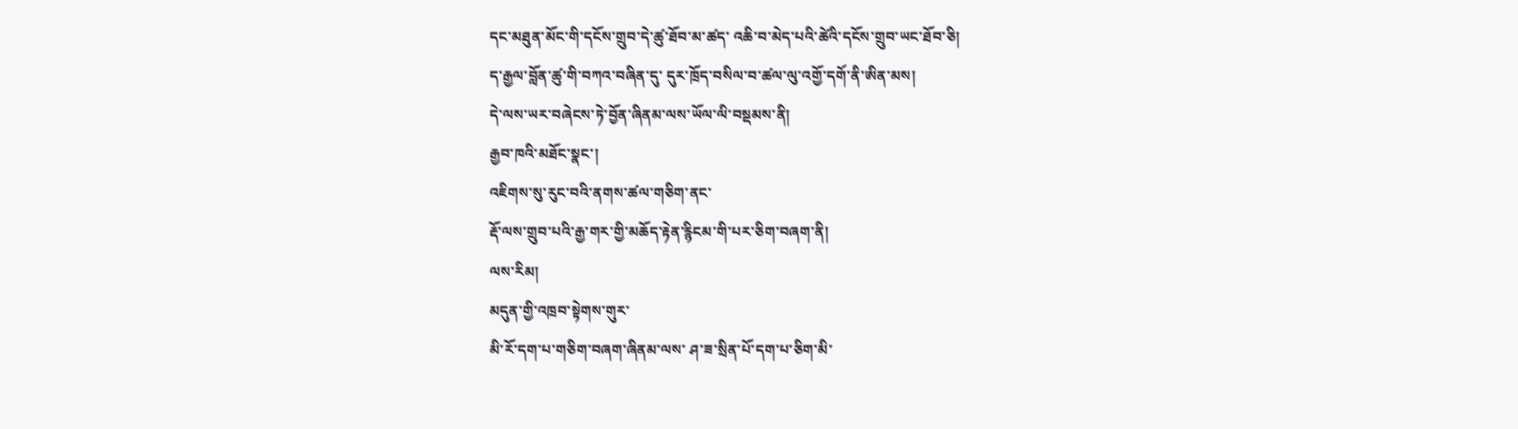དང་མཐུན་མོང་གི་དངོས་གྲུབ་དེ་ཚུ་ཐོབ་མ་ཚད་ འཆི་བ་མེད་པའི་ཚེའི་དངོས་གྲུབ་ཡང་ཐོབ་ཅི།
ད་རྒྱལ་བློན་ཚུ་གི་བཀའ་བཞིན་དུ་ དུར་ཁྲོད་བསིལ་བ་ཚལ་ལུ་འགྱོ་དགོ་ནི་ཨིན་མས།
དེ་ལས་ཡར་བཞེངས་ཏེ་བྱོན་ཞིནམ་ལས་ཡོལ་ལི་བསྡམས་ནི།
རྒྱབ་ཁའི་མཐོང་སྣང་།
འཇིགས་སུ་རུང་བའི་ནགས་ཚལ་གཅིག་ནང་
རྡོ་ལས་གྲུབ་པའི་རྒྱ་གར་གྱི་མཆོད་རྟེན་རྙིངམ་གི་པར་ཅིག་བཞག་ནི།
ལས་རིམ།
མདུན་གྱི་འཁྲབ་སྟེགས་གུར་
མི་རོ་དག་པ་གཅིག་བཞག་ཞིནམ་ལས་ ཤ་ཟ་སྲིན་པོ་དག་པ་ཅིག་མི་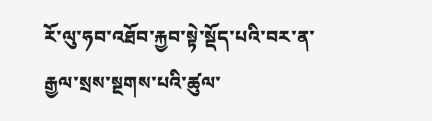རོ་ལུ་ཧབ་འཐོབ་རྐྱབ་སྟེ་སྡོད་པའི་བར་ན་
རྒྱལ་སྲས་སྔགས་པའི་ཚུལ་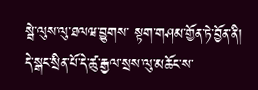སྦེ་ལུས་ལུ་ཐལཝ་བྱུགས་ སྟག་གཤམ་གྱོན་ཏེ་བྱོན་ནི།
དེ་སྒང་སྲིན་པོ་དེ་ཚུ་རྒྱལ་སྲས་ལུ་མཆོང་ས་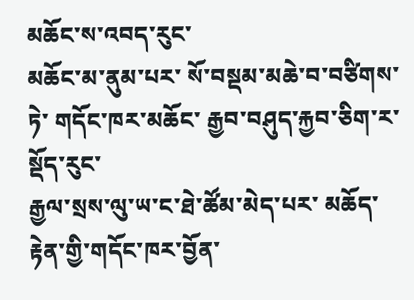མཆོང་ས་འབད་རུང་
མཆོང་མ་ནུམ་པར་ སོ་བསྡམ་མཆེ་བ་བཙིགས་ཏེ་ གདོང་ཁར་མཆོང་ རྒྱབ་བཤུད་རྐྱབ་ཅིག་ར་སྡོད་རུང་
རྒྱལ་སྲས་ལུ་ཡ་ང་ཐེ་ཚོམ་མེད་པར་ མཆོད་རྟེན་གྱི་གདོང་ཁར་བྱོན་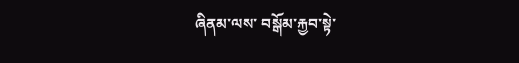ཞིནམ་ལས་ བསྒོམ་རྐྱབ་སྟེ་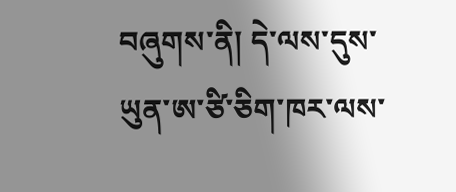བཞུགས་ནི། དེ་ལས་དུས་ཡུན་ཨ་ཙི་ཅིག་ཁར་ལས་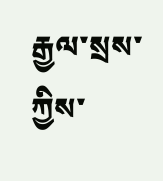རྒྱལ་སྲས་ཀྱིས་